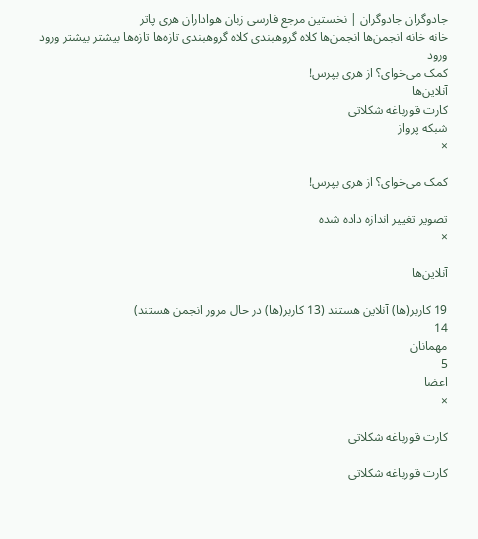جادوگران جادوگران | نخستین مرجع فارسی زبان هواداران هری پاتر
خانه خانه انجمن‌ها انجمن‌ها کلاه گروهبندی کلاه گروهبندی تازه‌ها تازه‌ها بیشتر بیشتر ورود ورود
کمک می‌خوای؟ از هری بپرس!
آنلاین‌ها
کارت قورباغه شکلاتی
شبکه پرواز
×

کمک می‌خوای؟ از هری بپرس!

تصویر تغییر اندازه داده شده
×

آنلاین‌ها

19 کاربر(ها) آنلاین هستند (13 کاربر(ها) در حال مرور انجمن هستند)
14
مهمانان
5
اعضا
×

کارت قورباغه شکلاتی

کارت قورباغه شکلاتی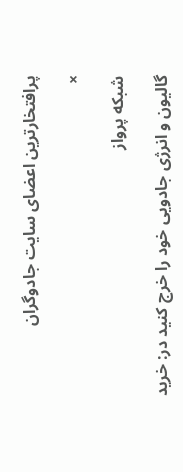پرافتخارترین اعضای سایت جادوگران

×

شبکه پرواز

گالیون‌ و انرژی‌ جادویی خود را خرج کنید در: خرید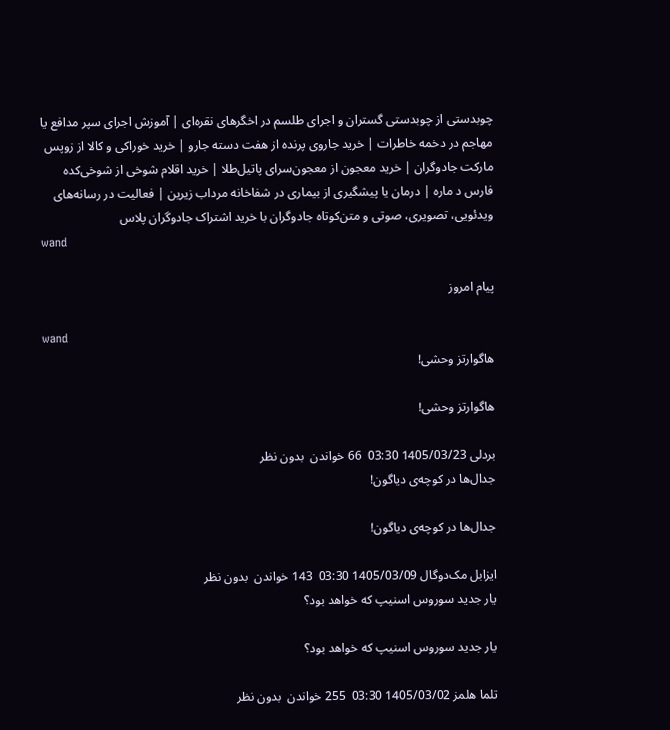چوبدستی از چوبدستی گستران و اجرای طلسم در اخگرهای نقره‌ای | آموزش اجرای سپر مدافع یا مهاجم در دخمه خاطرات | خرید جاروی پرنده از هفت دسته جارو | خرید خوراکی و کالا از زوپس مارکت جادوگران | خرید معجون از معجون‌سرای پاتیل‌طلا | خرید اقلام شوخی از شوخی‌کده فارس د ماره | درمان یا پیشگیری از بیماری در شفاخانه مرداب زیرین | فعالیت در رسانه‌های ویدئویی، تصویری، صوتی و متن‌کوتاه‌ جادوگران با خرید اشتراک جادوگران پلاس
wand

پیام امروز

wand
هاگوارتز وحشی!

هاگوارتز وحشی!

بردلی 1405/03/23 03:30  66 خواندن  بدون نظر
جدال‌ها در کوچه‌ی دیاگون!

جدال‌ها در کوچه‌ی دیاگون!

ایزابل مک‌دوگال 1405/03/09 03:30  143 خواندن  بدون نظر
یار جدید سوروس اسنیپ که خواهد بود؟

یار جدید سوروس اسنیپ که خواهد بود؟

تلما هلمز 1405/03/02 03:30  255 خواندن  بدون نظر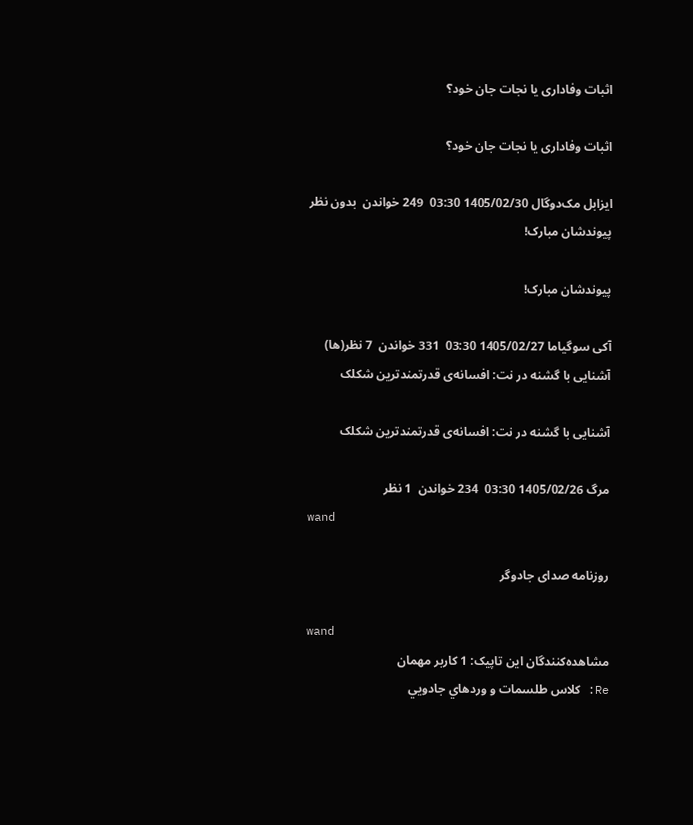اثبات وفاداری یا نجات جان خود؟

اثبات وفاداری یا نجات جان خود؟

ایزابل مک‌دوگال 1405/02/30 03:30  249 خواندن  بدون نظر
پیوندشان مبارک!

پیوندشان مبارک!

آکی سوگیاما 1405/02/27 03:30  331 خواندن  7 نظر(ها)
آشنایی با گشنه در نت: افسانه‌ی قدرتمندترین شکلک

آشنایی با گشنه در نت: افسانه‌ی قدرتمندترین شکلک

مرگ 1405/02/26 03:30  234 خواندن  1 نظر
wand

روزنامه صدای جادوگر

wand
مشاهده‌کنندگان این تاپیک: 1 کاربر مهمان
Re: كلاس طلسمات و وردهاي جادويي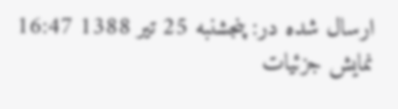ارسال شده در: پنجشنبه 25 تیر 1388 16:47
نمایش جزئیات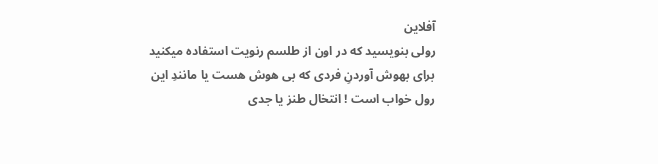آفلاین
رولی بنویسید که در اون از طلسم رنویت استفاده میکنید برای بهوش آوردنِ فردی که بی هوش هست یا مانندِ این رول خواب است ! انتخال طنز یا جدی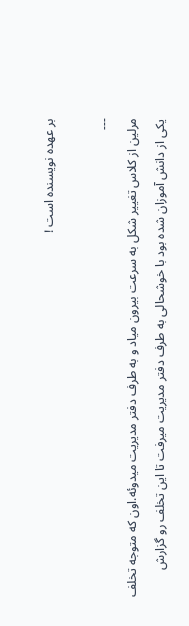بر عهده نویسنده است !

---
مرلین از کلاس تغییر شکل به سرعت بیرون میاد و به طرف دفتر مدیریت میدوئه.اون که متوجه تخلف یکی از دانش آموزان شده بود با خوشحالی به طرف دفتر مدیریت میرفت تا این تخلف رو گزارش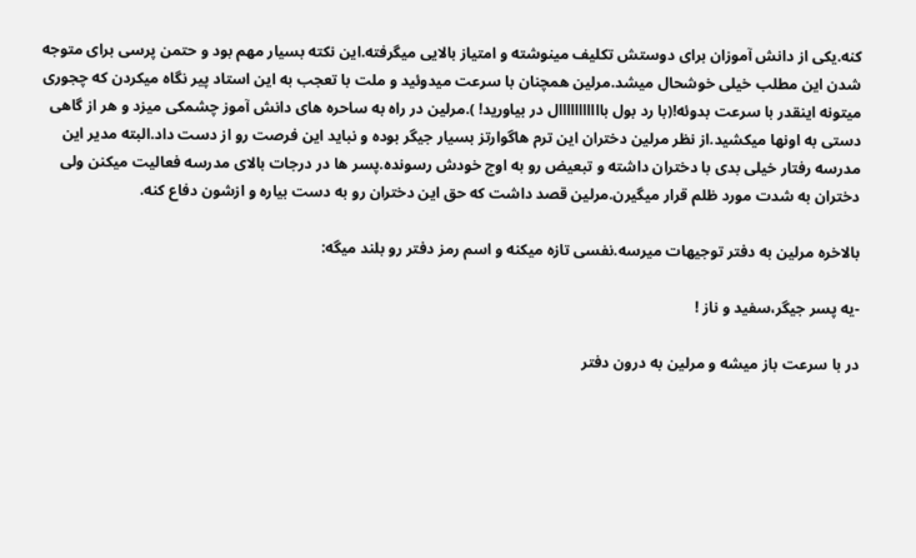کنه.یکی از دانش آموزان برای دوستش تکلیف مینوشته و امتیاز بالایی میگرفته.این نکته بسیار مهم بود و حتمن پرسی برای متوجه شدن این مطلب خیلی خوشحال میشد.مرلین همچنان با سرعت میدوئید و ملت با تعجب به این استاد پیر نگاه میکردن که چجوری میتونه اینقدر با سرعت بدوئه!(با رد بول بااااااااااال در بیاورید! ).مرلین در راه به ساحره های دانش آموز چشمکی میزد و هر از گاهی دستی به اونها میکشید.از نظر مرلین دختران این ترم هاگوارتز بسیار جیگر بوده و نباید این فرصت رو از دست داد.البته مدیر این مدرسه رفتار خیلی بدی با دختران داشته و تبعیض رو به اوج خودش رسونده.پسر ها در درجات بالای مدرسه فعالیت میکنن ولی دختران به شدت مورد ظلم قرار میگیرن.مرلین قصد داشت که حق این دختران رو به دست بیاره و ازشون دفاع کنه.

بالاخره مرلین به دفتر توجیهات میرسه.نفسی تازه میکنه و اسم رمز دفتر رو بلند میگه:

-یه پسر جیگر،سفید و ناز !

در با سرعت باز میشه و مرلین به درون دفتر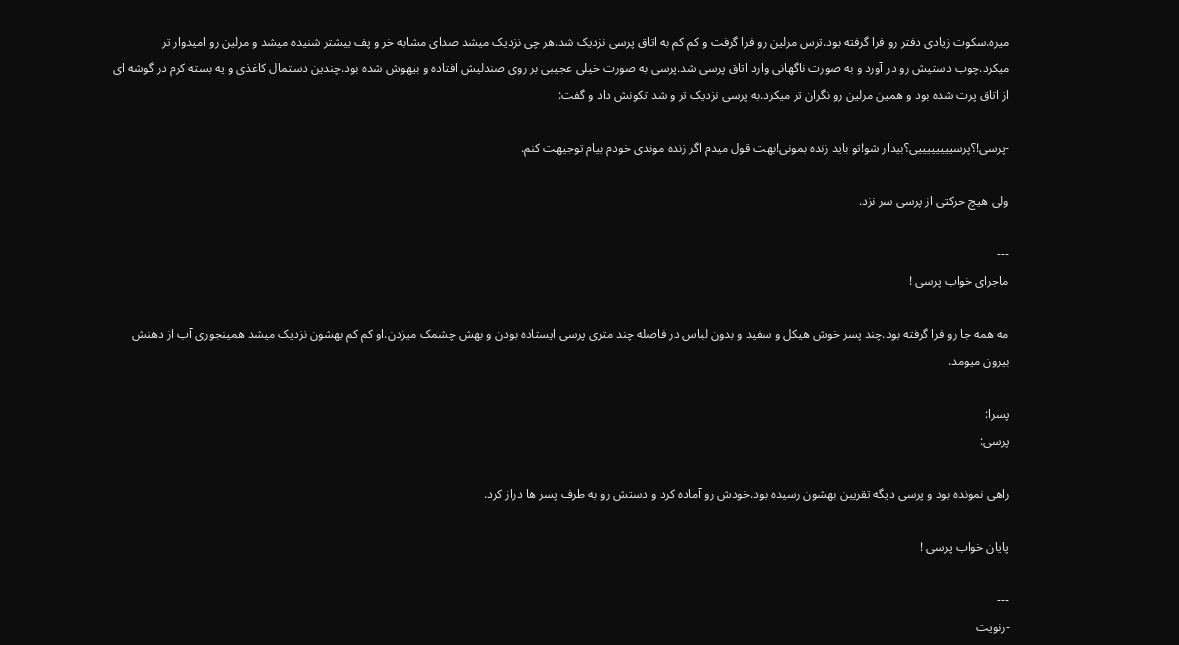میره.سکوت زیادی دفتر رو فرا گرفته بود.ترس مرلین رو فرا گرفت و کم کم به اتاق پرسی نزدیک شد.هر چی نزدیک میشد صدای مشابه خر و پف بیشتر شنیده میشد و مرلین رو امیدوار تر میکرد.چوب دستیش رو در آورد و به صورت ناگهانی وارد اتاق پرسی شد.پرسی به صورت خیلی عجیبی بر روی صندلیش افتاده و بیهوش شده بود.چندین دستمال کاغذی و یه بسته کرم در گوشه ای از اتاق پرت شده بود و همین مرلین رو نگران تر میکرد.به پرسی نزدیک تر و شد تکونش داد و گفت:

-پرسی!؟پرسییییییییی؟بیدار شو!تو باید زنده بمونی!بهت قول میدم اگر زنده موندی خودم بیام توجیهت کنم.

ولی هیچ حرکتی از پرسی سر نزد.

---
ماجرای خواب پرسی !

مه همه جا رو فرا گرفته بود.چند پسر خوش هیکل و سفید و بدون لباس در فاصله چند متری پرسی ایستاده بودن و بهش چشمک میزدن.او کم کم بهشون نزدیک میشد همینجوری آب از دهنش بیرون میومد.

پسرا:
پرسی:

راهی نمونده بود و پرسی دیگه تقریبن بهشون رسیده بود.خودش رو آماده کرد و دستش رو به طرف پسر ها دراز کرد.

پایان خواب پرسی !

---
-رنویت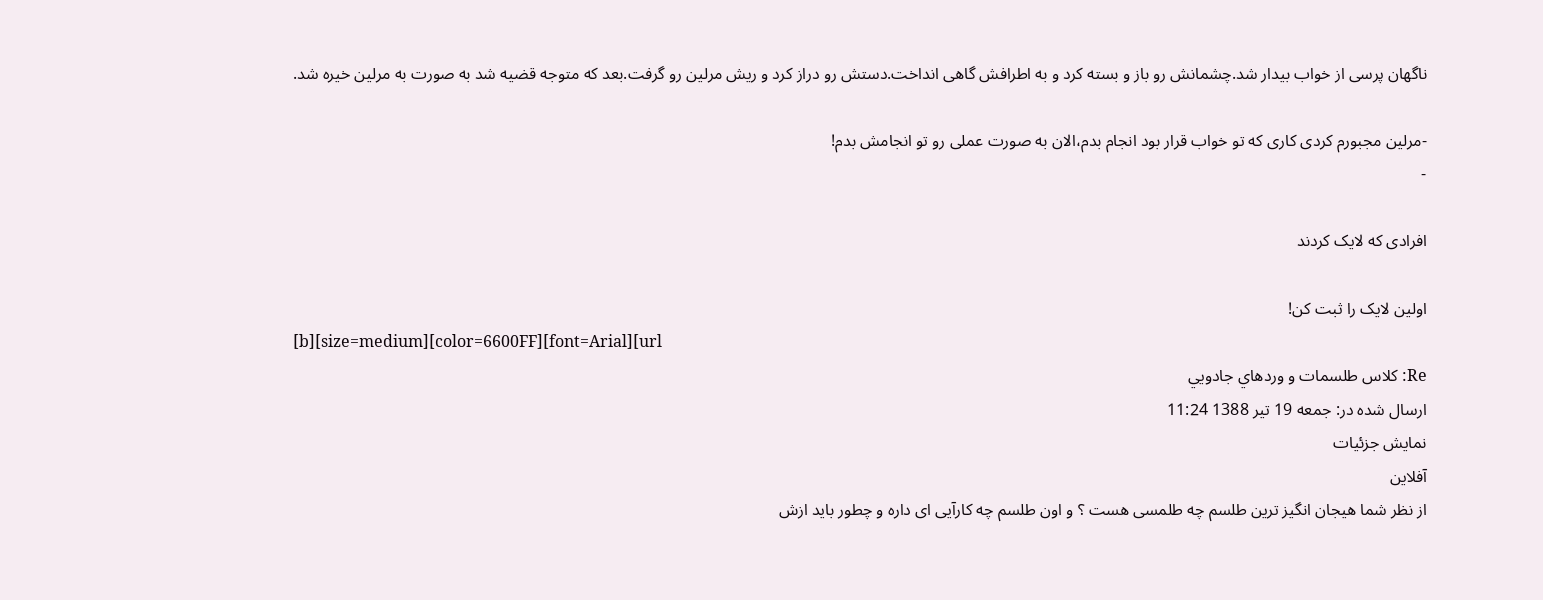ناگهان پرسی از خواب بیدار شد.چشمانش رو باز و بسته کرد و به اطرافش گاهی انداخت.دستش رو دراز کرد و ریش مرلین رو گرفت.بعد که متوجه قضیه شد به صورت به مرلین خیره شد.

-مرلین مجبورم کردی کاری که تو خواب قرار بود انجام بدم،الان به صورت عملی رو تو انجامش بدم!
-

افرادی که لایک کردند

اولین لایک را ثبت کن!
[b][size=medium][color=6600FF][font=Arial][url
Re: كلاس طلسمات و وردهاي جادويي
ارسال شده در: جمعه 19 تیر 1388 11:24
نمایش جزئیات
آفلاین
از نظر شما هیجان انگیز ترین طلسم چه طلمسی هست ؟ و اون طلسم چه کارآیی ای داره و چطور باید ازش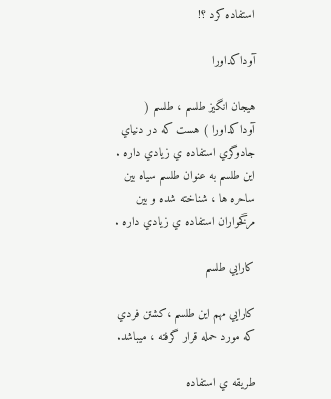استفاده کرد ؟!

آوداكداورا

هيجان انگيز طلسم ، طلسم ( آوداكداورا ) هست كه در دنياي جادوگري استفاده ي زيادي داره . اين طلسم به عنوان طلسم سياه بين ساحره ها ، شناخته شده و بين مرگخواران استفاده ي زيادي داره .

كارايي طلسم

كارايي مهم اين طلسم ،كشتن فردي كه مورد حمله قرار گرفته ، ميباشد.

طريقه ي استفاده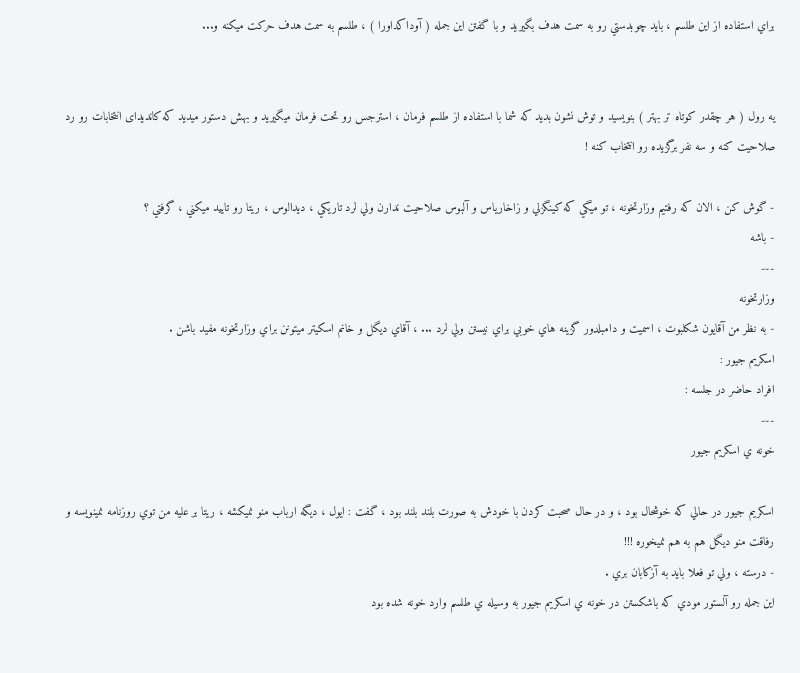براي استفاده از اين طلسم ، بايد چوبدستي رو به سمت هدف بگيريد و با گفتن اين جمله ( آوداكداورا ) ، طلسم به سمت هدف حركت ميكنه و...


یه رول ( هر چقدر کوتاه تر بهتر ) بنویسید و توش نشون بدید که شما با استفاده از طلسم فرمان ، استرجس رو تحت فرمان میگیرید و بهش دستور میدید که کاندیدای انتخابات رو رد صلاحیت کنه و سه نفر برگزیده رو انتخاب کنه !

- گوش كن ، الان كه رفتيم وزارتخونه ، تو ميگي كه كينگزلي و زاخارياس و آلبوس صلاحيت ندارن ولي لرد تاريكي ، ديدالوس ، ريتا رو تاييد ميكني ، گرفتي ؟
- باشه
---
وزارتخونه
- به نظر من آقايون شكلبوت ، اسميت و دامبلدور گزينه هاي خوبي براي نيستن ولي لرد ... ، آقاي ديگل و خانم اسكيتر ميتونن براي وزارتخونه مفيد باشن .
اسكريم جيور :
افراد حاضر در جلسه :
---
خونه ي اسكريم جيور

اسكريم جيور در حالي كه خوشحال بود ، و در حال صحبت كردن با خودش به صورت بلند بلند بود ، گفت : ايول ، ديگه ارباب منو نميكشه ، ريتا بر عليه من توي روزنامه نمينويسه و رفاقت منو ديگل هم به هم نميخوره !!!
- درسته ، ولي تو فعلا بايد به آزكابان بري .
اين جمله رو آلستور مودي كه باشكستن در خونه ي اسكريم جيور به وسيله ي طلسم وارد خونه شده بود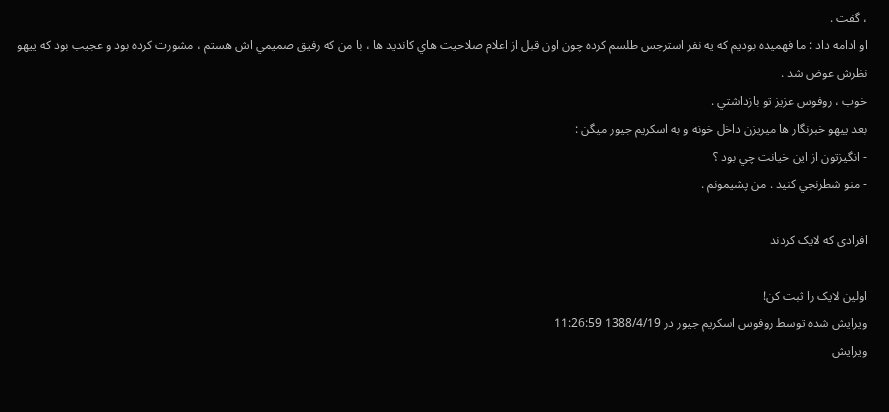، گفت .
او ادامه داد : ما فهميده بوديم كه يه نفر استرجس طلسم كرده چون اون قبل از اعلام صلاحيت هاي كانديد ها ، با من كه رفيق صميمي اش هستم ، مشورت كرده بود و عجيب بود كه ييهو نظرش عوض شد .
خوب ، روفوس عزيز تو بازداشتي .
بعد ييهو خبرنگار ها ميريزن داخل خونه و به اسكريم جيور ميگن :
- انگيزتون از اين خيانت چي بود ؟
- منو شطرنجي كنيد . من پشيمونم .

افرادی که لایک کردند

اولین لایک را ثبت کن!
ویرایش شده توسط روفوس اسكريم جیور در 1388/4/19 11:26:59
ویرایش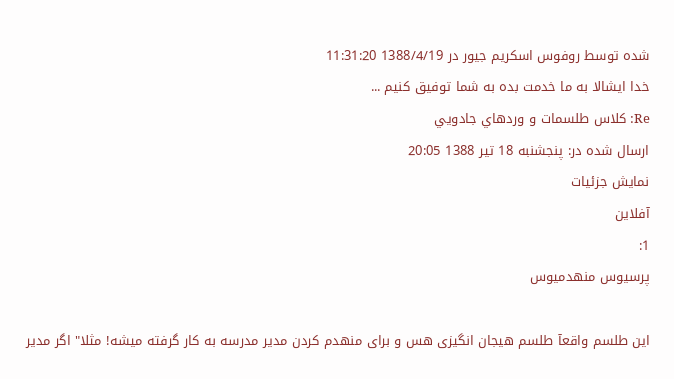شده توسط روفوس اسكريم جیور در 1388/4/19 11:31:20
خدا ایشالا به ما خدمت بده به شما توفیق کنیم ...
Re: كلاس طلسمات و وردهاي جادويي
ارسال شده در: پنجشنبه 18 تیر 1388 20:05
نمایش جزئیات
آفلاین
1:
پرسیوس منهدمیوس

این طلسم واقعآ طلسم هیجان انگیزی هس و برای منهدم کردن مدیر مدرسه به کار گرفته میشه! مثلا" اگر مدیر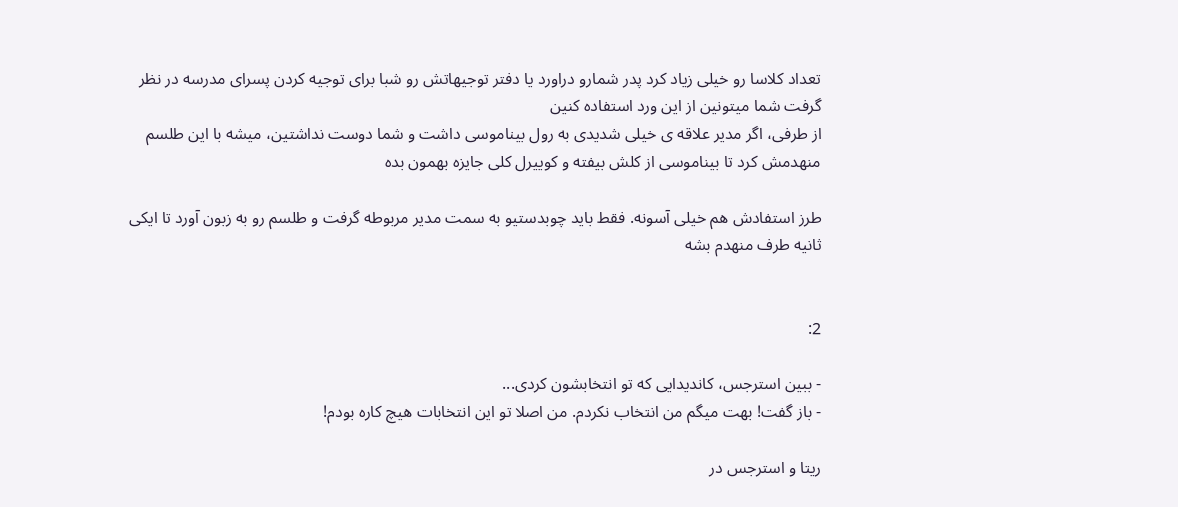تعداد کلاسا رو خیلی زیاد کرد پدر شمارو دراورد یا دفتر توجیهاتش رو شبا برای توجیه کردن پسرای مدرسه در نظر گرفت شما میتونین از این ورد استفاده کنین
از طرفی، اگر مدیر علاقه ی خیلی شدیدی به رول بیناموسی داشت و شما دوست نداشتین، میشه با این طلسم منهدمش کرد تا بیناموسی از کلش بیفته و کوییرل کلی جایزه بهمون بده

طرز استفادش هم خیلی آسونه. فقط باید چوبدستیو به سمت مدیر مربوطه گرفت و طلسم رو به زبون آورد تا ایکی ثانیه طرف منهدم بشه


2:

- ببین استرجس، کاندیدایی که تو انتخابشون کردی...
- باز گفت! بهت میگم من انتخاب نکردم. من اصلا تو این انتخابات هیچ کاره بودم!

ریتا و استرجس در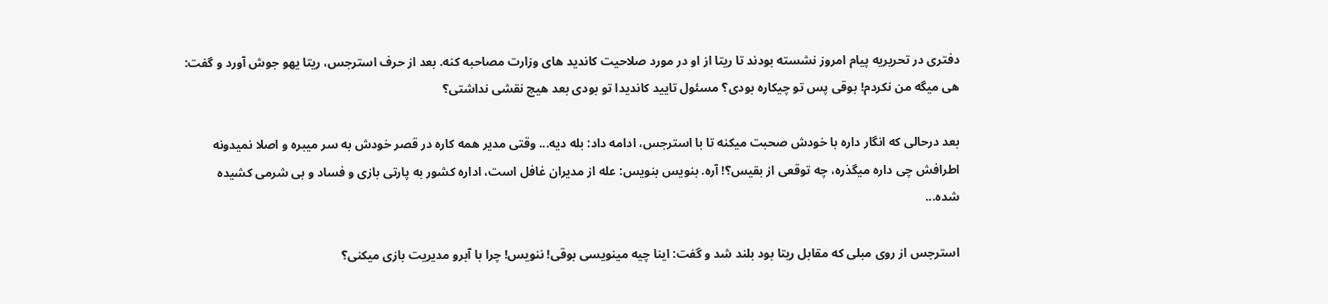دفتری در تحریریه پیام امروز نشسته بودند تا ریتا از او در مورد صلاحیت کاندید های وزارت مصاحبه کنه. بعد از حرف استرجس، ریتا یهو جوش آورد و گفت: هی میگه من نکردم! بوقی پس تو چیکاره بودی؟ مسئول تایید کاندیدا تو بودی بعد هیچ نقشی نداشتی؟

بعد درحالی که انگار داره با خودش صحبت میکنه تا با استرجس، ادامه داد: بله دیه... وقتی مدیر همه کاره در قصر خودش به سر میبره و اصلا نمیدونه اطرافش چی داره میگذره، چه توقعی از بقیس؟! آره. بنویس بنویس: عله از مدیران غافل است، اداره کشور به پارتی بازی و فساد و بی شرمی کشیده شده...

استرجس از روی مبلی که مقابل ریتا بود بلند شد و گفت: اینا چیه مینویسی بوقی! ننویس! چرا با آبرو مدیریت بازی میکنی؟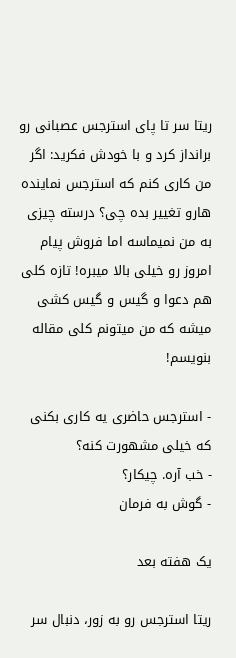ریتا سر تا پای استرجس عصبانی رو برانداز کرد و با خودش فکرید: اگر من کاری کنم که استرجس نماینده هارو تغییر بده چی؟ درسته چیزی به من نمیماسه اما فروش پیام امروز رو خیلی بالا میبره! تازه کلی هم دعوا و گیس و گیس کشی میشه که من میتونم کلی مقاله بنویسم!

- استرجس حاضری یه کاری بکنی که خیلی مشهورت کنه؟
- خب آره. چیکار؟
- گوش به فرمان

یک هفته بعد

ریتا استرجس رو به زور، دنبال سر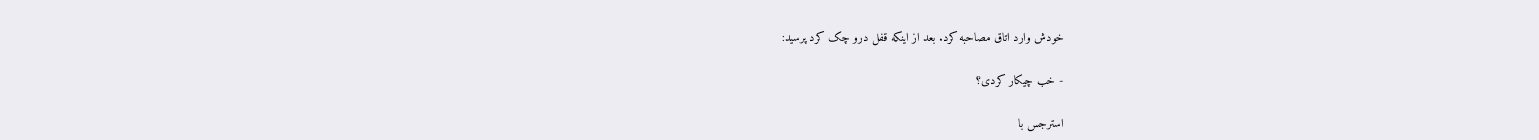خودش وارد اتاق مصاحبه کرد. بعد از اینکه قفل درو چک کرد پرسید:

- خب چیکار کردی؟

استرجس با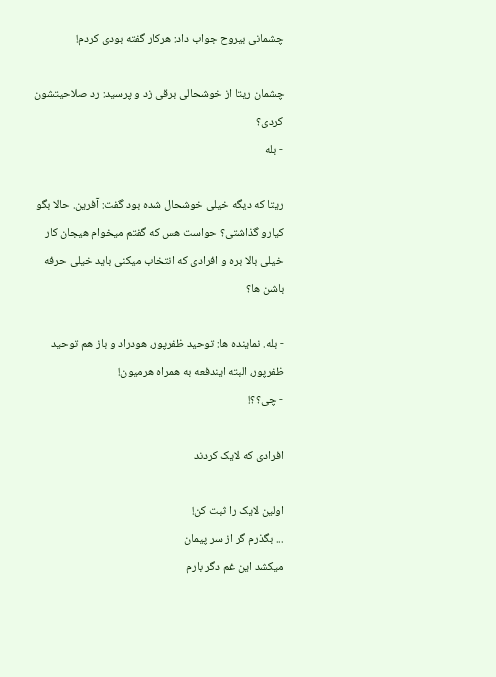چشمانی بیروح جواب داد: هرکار گفته بودی کردم!

چشمان ریتا از خوشحالی برقی زد و پرسید: رد صلاحیتشون کردی؟
- بله

ریتا که دیگه خیلی خوشحال شده بود گفت: آفرین. حالا بگو کیارو گذاشتی؟ حواست هس که گفتم میخوام هیجان کار خیلی بالا بره و افرادی که انتخاب میکنی باید خیلی حرفه باشن ها؟

- بله. نماینده ها: توحید ظفرپور، هودراد و باز هم توحید ظفرپور، البته ایندفعه به همراه هرمیون!
- چی؟؟!

افرادی که لایک کردند

اولین لایک را ثبت کن!
... بگذرم گر از سر پیمان
میکشد این غم دگر بارم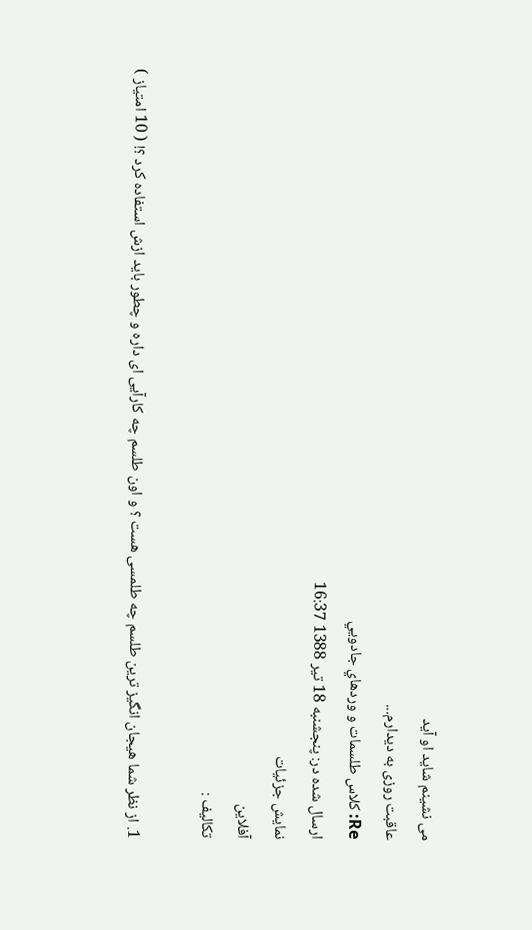می نشینم شاید او آید
عاقبت روزی به دیدارم...
Re: كلاس طلسمات و وردهاي جادويي
ارسال شده در: پنجشنبه 18 تیر 1388 16:37
نمایش جزئیات
آفلاین
تکالیف :

1. از نظر شما هیجان انگیز ترین طلسم چه طلمسی هست ؟ و اون طلسم چه کارآیی ای داره و چطور باید ازش استفاده کرد ؟! ( 10 امتیاز )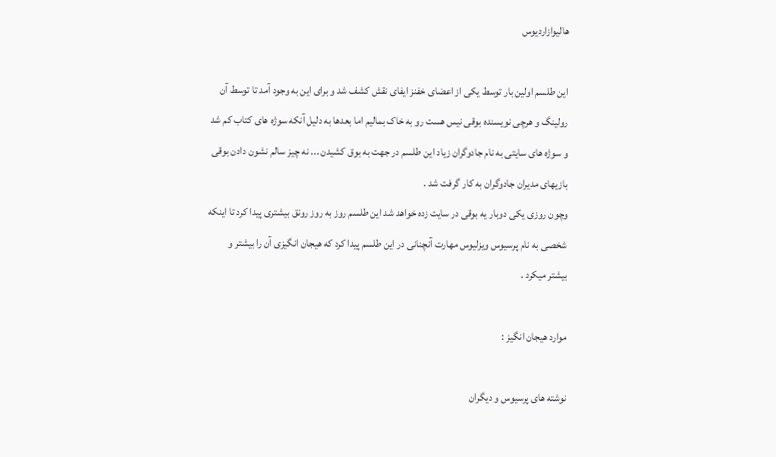هالیوازاردیوس

این طلسم اولین بار توسط یکی از اعضای خفنز ایفای نقش کشف شد و برای این به وجود آمد تا توسط آن رولینگ و هرچی نویسنده بوقی نیس هست رو به خاک بمالیم اما بعدها به دلیل آنکه سوژه های کتاب کم شد و سوژه های سایتی به نام جادوگران زیاد این طلسم در جهت به بوق کشیدن ... نه چیز سالم نشون دادن بوقی بازیهای مدیران جادوگران به کار گرفت شد .
وچون روزی یکی دوبار یه بوقی در سایت زده خواهد شد این طلسم روز به روز رونق بیشتری پیدا کرد تا اینکه شخصی به نام پرسیوس ویزلیوس مهارت آنچنانی در این طلسم پیدا کرد که هیجان انگیزی آن را بیشتر و بیشتر میکرد .

موارد هیجان انگیز :

نوشته های پرسیوس و دیگران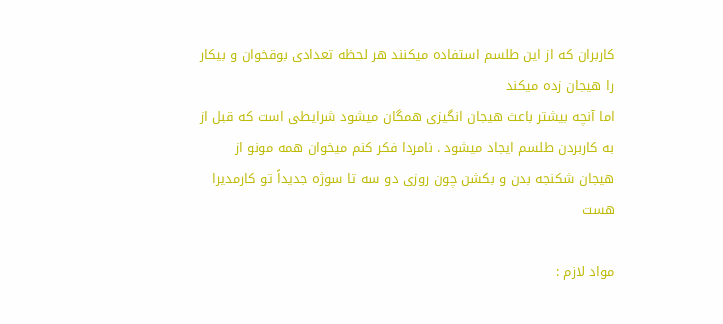کاربران که از این طلسم استفاده میکنند هر لحظه تعدادی بوقخوان و بیکار را هیجان زده میکند
اما آنچه بیشتر باعث هیجان انگیزی همگان میشود شرایطی است که قبل از به کاربردن طلسم ایجاد میشود . نامردا فکر کنم میخوان همه مونو از هیجان شکنجه بدن و بکشن چون روزی دو سه تا سوژه جدیداً تو کارمدیرا هست

مواد لازم :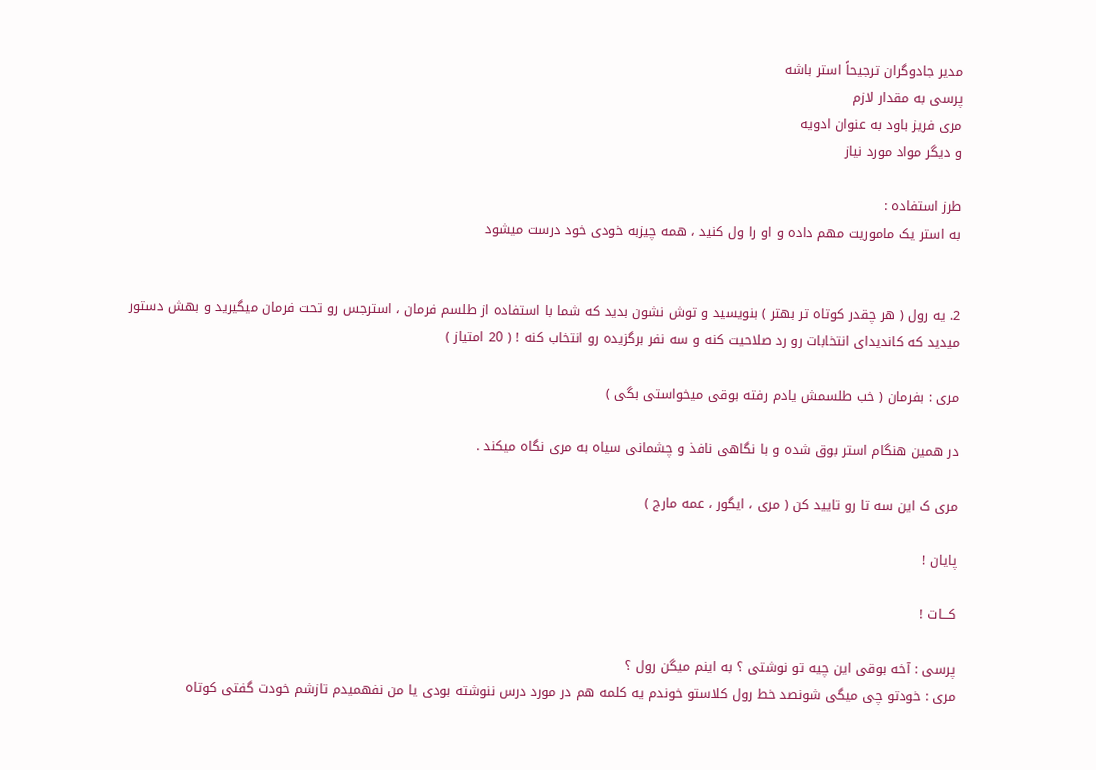مدیر جادوگران ترجیحاً استر باشه
پرسی به مقدار لازم
مری فریز باود به عنوان ادویه
و دیگر مواد مورد نیاز

طرز استفاده :
به استر یک ماموریت مهم داده و او را ول کنید ، همه چیزبه خودی خود درست میشود


2. یه رول ( هر چقدر کوتاه تر بهتر ) بنویسید و توش نشون بدید که شما با استفاده از طلسم فرمان ، استرجس رو تحت فرمان میگیرید و بهش دستور میدید که کاندیدای انتخابات رو رد صلاحیت کنه و سه نفر برگزیده رو انتخاب کنه ! ( 20 امتیاز )

مری : بفرمان ( خب طلسمش یادم رفته بوقی میخواستی بگی )

در همین هنگام استر بوق شده و با نگاهی نافذ و چشمانی سیاه به مری نگاه میکند .

مری ک این سه تا رو تایید کن ( مری ، ایگور ، عمه مارج )

پایان !

کـــات !

پرسی : آخه بوقی این چیه تو نوشتی ؟ به اینم میگن رول ؟
مری : خودتو چی میگی شونصد خط رول کلاستو خوندم یه کلمه هم در مورد درس ننوشته بودی یا من نفهمیدم تازشم خودت گفتی کوتاه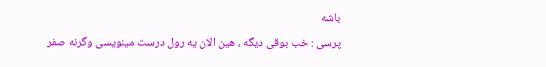باشه
پرسی : خب بوقی دیگه ، هین الان یه رول درست مینویسی وگرنه صفر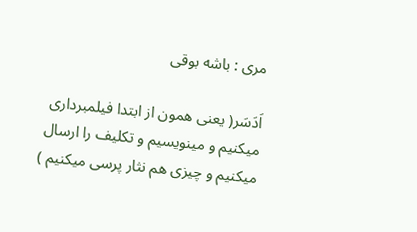مری : باشه بوقی

اَدَسَر( یعنی همون از ابتدا فیلمبرداری میکنیم و مینویسیم و تکلیف را ارسال میکنیم و چیزی هم نثار پرسی میکنیم )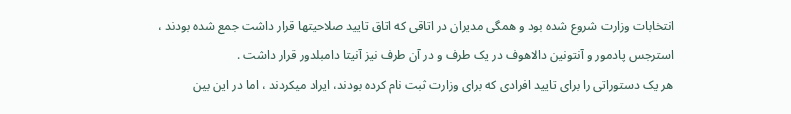انتخابات وزارت شروع شده بود و همگی مدیران در اتاقی که اتاق تایید صلاحیتها قرار داشت جمع شده بودند ، استرجس پادمور و آنتونین دالاهوف در یک طرف و در آن طرف نیز آنیتا دامبلدور قرار داشت .
هر یک دستوراتی را برای تایید افرادی که برای وزارت ثبت نام کرده بودند، ایراد میکردند ، اما در این بین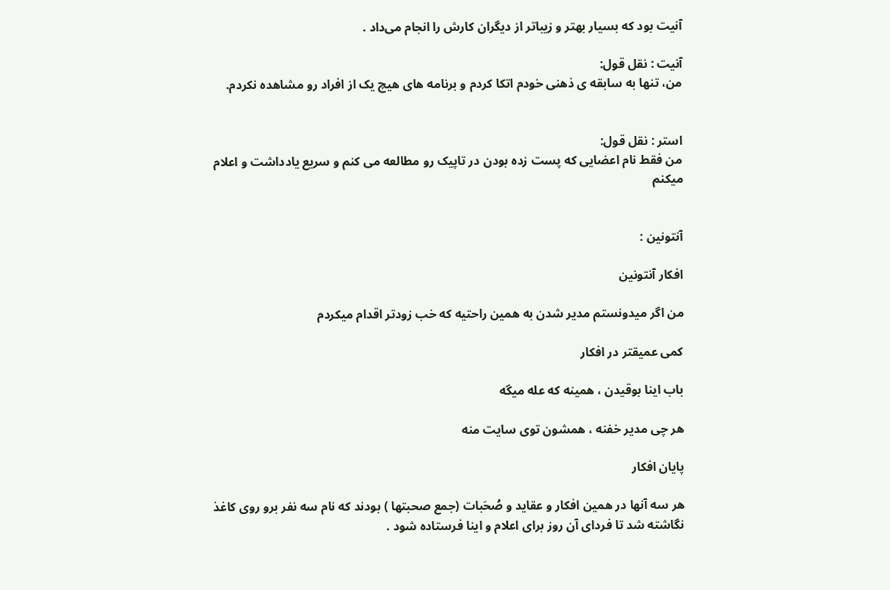آنیت بود که بسیار بهتر و زیباتر از دیگران کارش را انجام می‌داد .

آنیت : نقل قول:
من، تنها به سابقه ی ذهنی خودم اتکا کردم و برنامه های هیچ یک از افراد رو مشاهده نکردم.


استر : نقل قول:
من فقط نام اعضایی که پست زده بودن در تاپیک رو مطالعه می کنم و سریع یادداشت و اعلام میکنم


آنتونین :

افکار آنتونین

من اگر میدونستم مدیر شدن به همین راحتیه که خب زودتر اقدام میکردم

کمی عمیقتر در افکار

باب اینا بوقیدن ، همینه که عله میگه

هر چی مدیر خفنه ، همشون توی سایت منه

پایان افکار

هر سه آنها در همین افکار و عقاید و صُحَبات (جمع صحبتها ) بودند که نام سه نفر برو روی کاغذ نگاشته شد تا فردای آن روز برای اعلام و اینا فرستاده شود .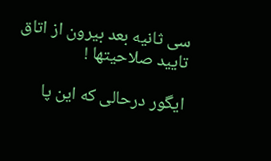سی ثانیه بعد بیرون از اتاق تایید صلاحیتها !

ایگور درحالی که این پا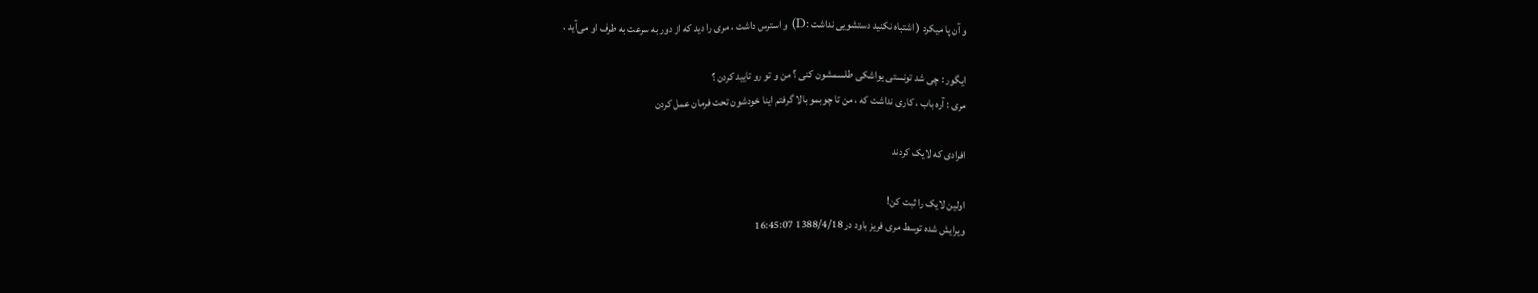و آن پا میکرد ( اشتباه نکنید دستشویی نداشت :D) و استرس داشت ، مری را دید که از دور به سرعت به طرف او می‌آید .

ایگور : چی شد تونستی یواشکی طلسمشون کنی ؟ من و تو رو تایید کردن ؟
مری : آره باب ، کاری نداشت که ، من تا چوبمو بالا گرفتم اینا خودشون تحت فرمان عمل کردن

افرادی که لایک کردند

اولین لایک را ثبت کن!
ویرایش شده توسط مری فریز باود در 1388/4/18 16:45:07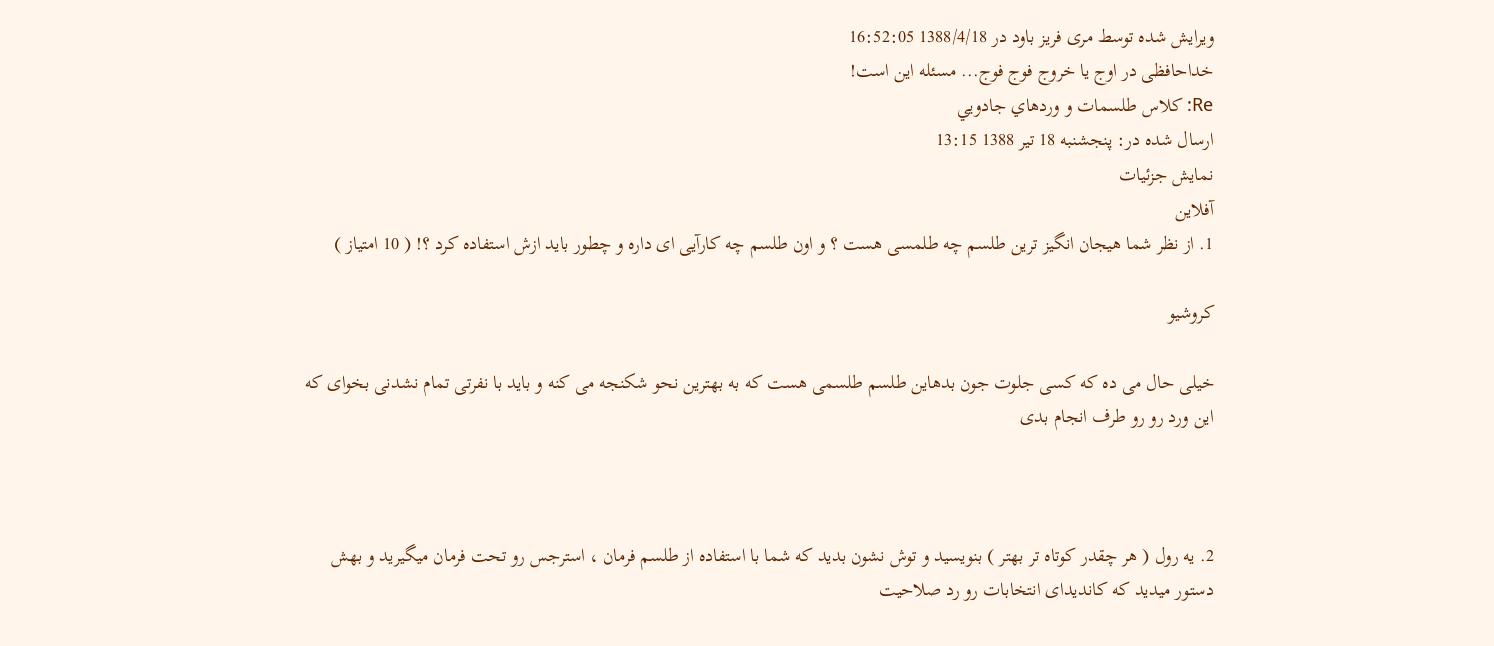ویرایش شده توسط مری فریز باود در 1388/4/18 16:52:05
خداحافظی در اوج یا خروج فوج فوج... مسئله این است!
Re: كلاس طلسمات و وردهاي جادويي
ارسال شده در: پنجشنبه 18 تیر 1388 13:15
نمایش جزئیات
آفلاین
1. از نظر شما هیجان انگیز ترین طلسم چه طلمسی هست ؟ و اون طلسم چه کارآیی ای داره و چطور باید ازش استفاده کرد ؟! ( 10 امتیاز )

کروشیو

خیلی حال می ده که کسی جلوت جون بدهاین طلسم طلسمی هست که به بهترین نحو شکنجه می کنه و باید با نفرتی تمام نشدنی بخوای که این ورد رو رو طرف انجام بدی



2. یه رول ( هر چقدر کوتاه تر بهتر ) بنویسید و توش نشون بدید که شما با استفاده از طلسم فرمان ، استرجس رو تحت فرمان میگیرید و بهش دستور میدید که کاندیدای انتخابات رو رد صلاحیت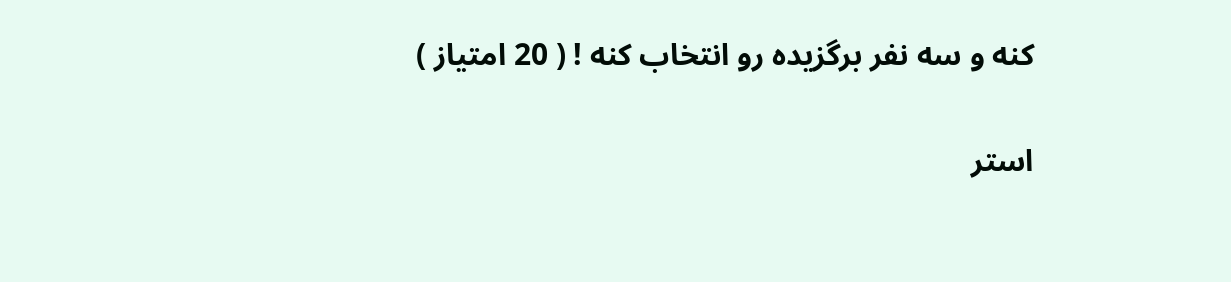کنه و سه نفر برگزیده رو انتخاب کنه ! ( 20 امتیاز )

استر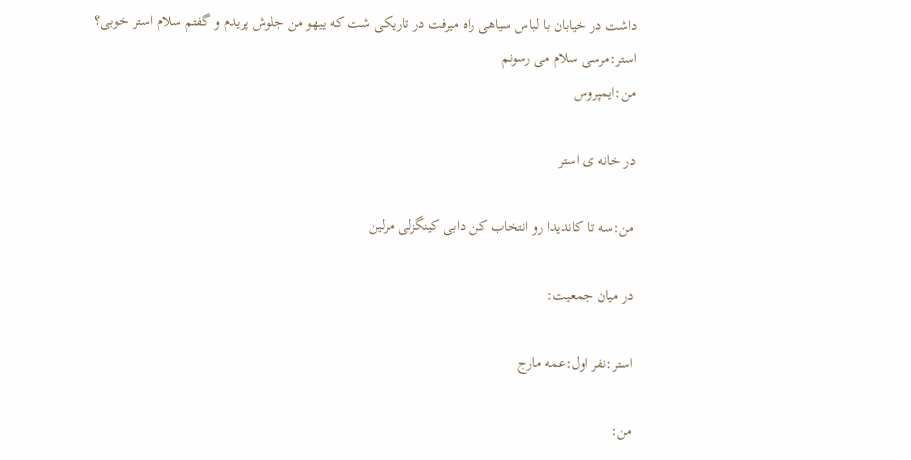داشت در خیابان با لباس سیاهی راه میرفت در تاریکی شت که ییهو من جلوش پریدم و گفتم سلام استر خوبی؟
استر:مرسی سلام می رسونم
من:ایمپروس

در خانه ی استر

من:سه تا کاندیدا رو انتخاب کن دابی کینگزلی مرلین

در میان جمعیت:

استر:نفر اول:عمه مارج

من: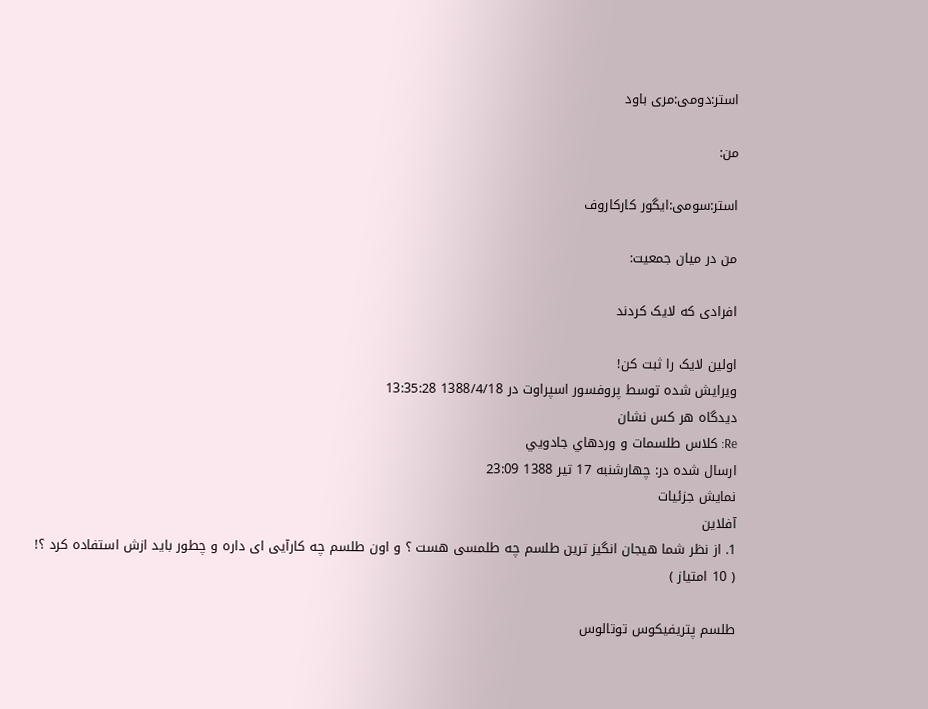استر:دومی:مری باود

من:

استر:سومی:ایگور کارکاروف

من در میان جمعیت:

افرادی که لایک کردند

اولین لایک را ثبت کن!
ویرایش شده توسط پروفسور اسپراوت در 1388/4/18 13:35:28
دیدگاه هر کس نشان
Re: كلاس طلسمات و وردهاي جادويي
ارسال شده در: چهارشنبه 17 تیر 1388 23:09
نمایش جزئیات
آفلاین
1. از نظر شما هیجان انگیز ترین طلسم چه طلمسی هست ؟ و اون طلسم چه کارآیی ای داره و چطور باید ازش استفاده کرد ؟! ( 10 امتیاز )

طلسم پتریفیکوس توتالوس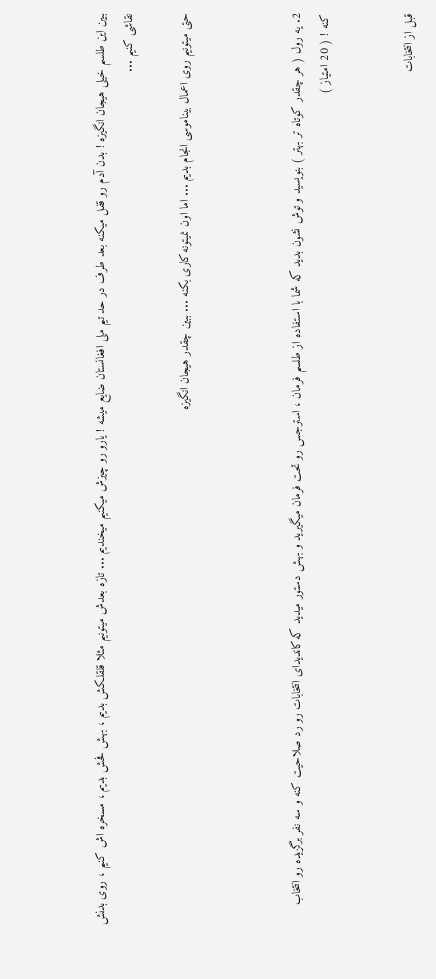ببین این طلسم خیلی هیجان انگیزه ! بدن آدم رو قفل میکنه بعد طرف در حد تیم ملی افغانستان ضایع میشه ! یارو رو چیزش میکنیم میخندیم ... تازه بعدش میتونیم مثلا قلقلکش بدیم ، بهش فحش بدیم ، مسخره اش کنیم ، روی بدنش نقاشی کنیم ...

حتی میتونیم روی اعمال بیناموسی انجام بدیم ... اما اون نمیتونه کاری بکنه ... ببین چقدر هیجان انگیزه



2. یه رول ( هر چقدر کوتاه تر بهتر ) بنویسید و توش نشون بدید که شما با استفاده از طلسم فرمان ، استرجس رو تحت فرمان میگیرید و بهش دستور میدید که کاندیدای انتخابات رو رد صلاحیت کنه و سه نفر برگزیده رو انتخاب کنه ! ( 20 امتیاز )


قبل از انتخابات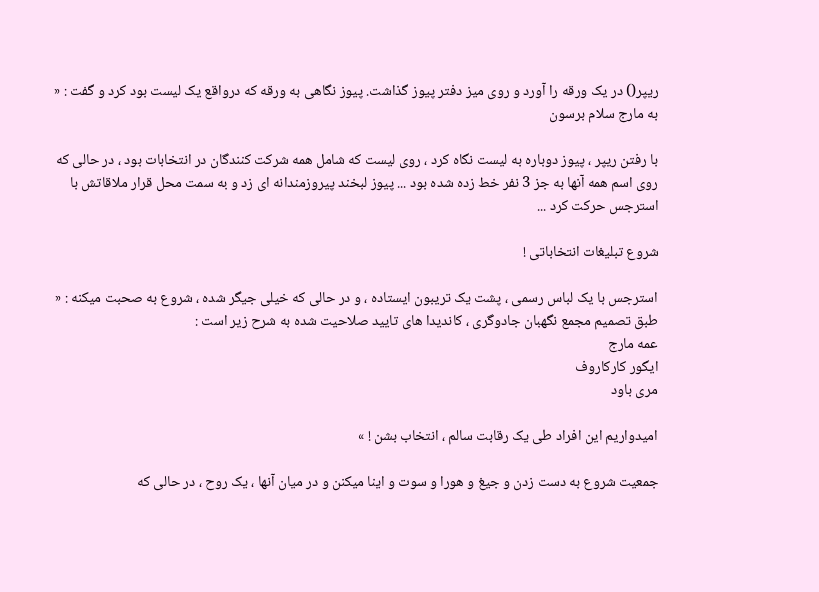ریپر() در یک ورقه را آورد و روی میز دفتر پیوز گذاشت. پیوز نگاهی به ورقه که درواقع یک لیست بود کرد و گفت : « به مارج سلام برسون

با رفتن ریپر ، پیوز دوباره به لیست نگاه کرد ، روی لیست که شامل همه شرکت کنندگان در انتخابات بود ، در حالی که روی اسم همه آنها به جز 3 نفر خط زده شده بود ... پیوز لبخند پیروزمندانه ای زد و به سمت محل قرار ملاقاتش با استرجس حرکت کرد ...

شروع تبلیغات انتخاباتی !

استرجس با یک لباس رسمی ، پشت یک تریبون ایستاده ، و در حالی که خیلی جیگر شده ، شروع به صحبت میکنه : « طبق تصمیم مجمع نگهبان جادوگری ، کاندیدا های تایید صلاحیت شده به شرح زیر است :
عمه مارج
ایگور کارکاروف
مری باود

امیدواریم این افراد طی یک رقابت سالم ، انتخاب بشن ! »

جمعیت شروع به دست زدن و جیغ و هورا و سوت و اینا میکنن و در میان آنها ، یک روح ، در حالی که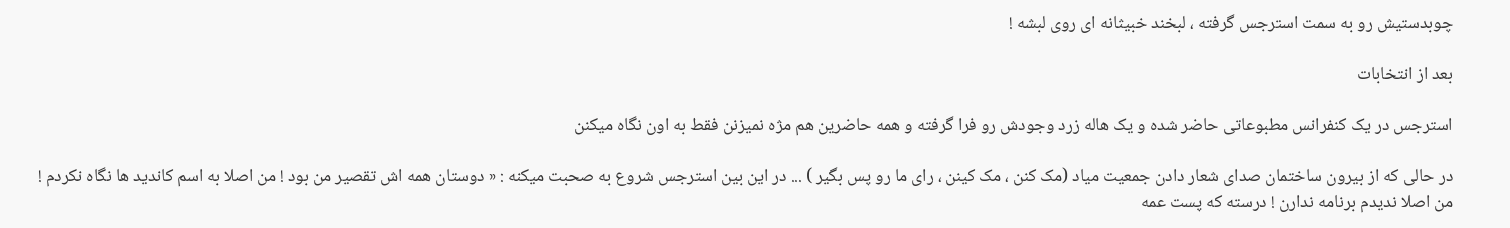چوبدستیش رو به سمت استرجس گرفته ، لبخند خبیثانه ای روی لبشه !

بعد از انتخابات

استرجس در یک کنفرانس مطبوعاتی حاضر شده و یک هاله زرد وجودش رو فرا گرفته و همه حاضرین هم مژه نمیزنن فقط به اون نگاه میکنن

در حالی که از بیرون ساختمان صدای شعار دادن جمعیت میاد (مک کنن ، مک کینن ، رای ما رو پس بگیر ) ... در این بین استرجس شروع به صحبت میکنه : « دوستان همه اش تقصیر من بود ! من اصلا به اسم کاندید ها نگاه نکردم ! من اصلا ندیدم برنامه ندارن ! درسته که پست عمه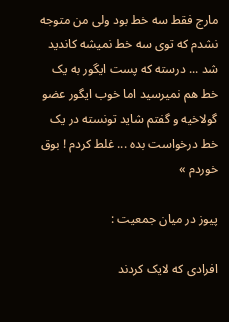مارج فقط سه خط بود ولی من متوجه نشدم که توی سه خط نمیشه کاندید شد ... درسته که پست ایگور به یک خط هم نمیرسید اما خوب ایگور عضو گولاخیه و گفتم شاید تونسته در یک خط درخواست بده ... غلط کردم ! بوق خوردم »

پیوز در میان جمعیت :

افرادی که لایک کردند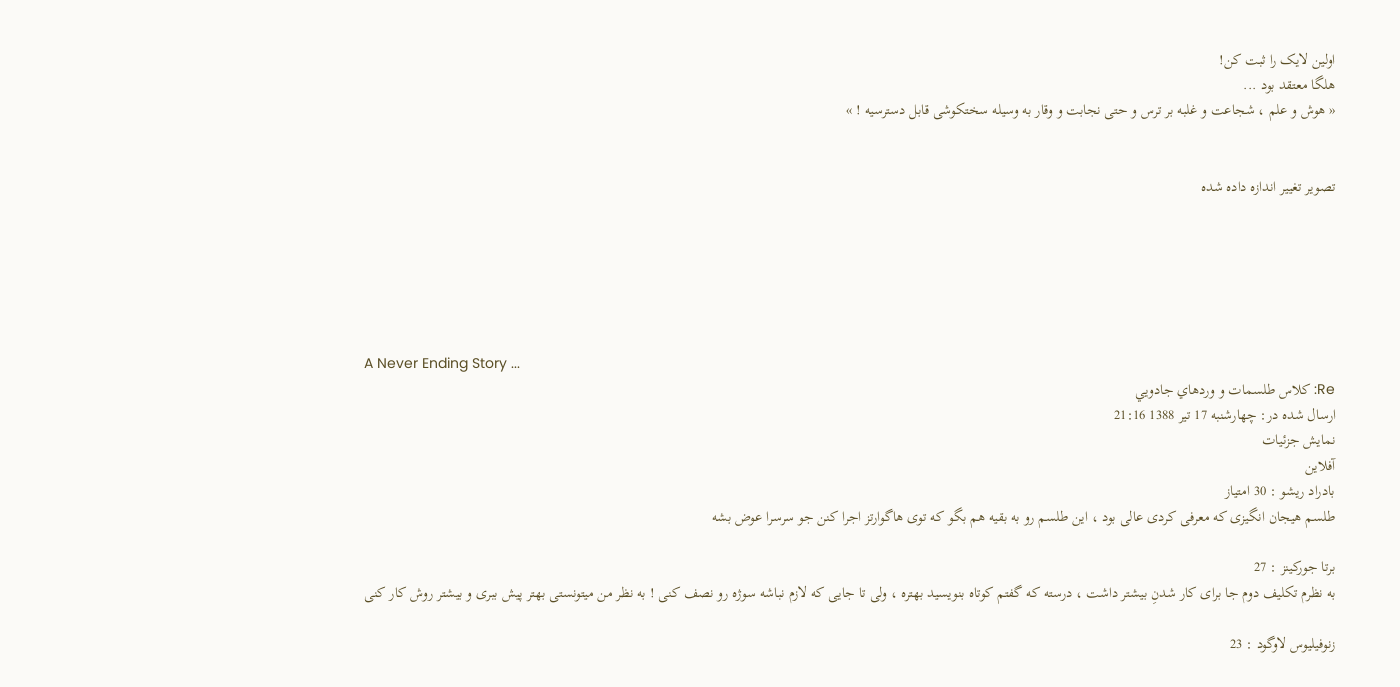اولین لایک را ثبت کن!
هلگا معتقد بود ...
« هوش و علم ، شجاعت و غلبه بر ترس و حتی نجابت و وقار به وسیله سختکوشی قابل دسترسیه ! »


تصویر تغییر اندازه داده شده






A Never Ending Story ...
Re: كلاس طلسمات و وردهاي جادويي
ارسال شده در: چهارشنبه 17 تیر 1388 21:16
نمایش جزئیات
آفلاین
بادراد ریشو : 30 امتیاز
طلسم هیجان انگیزی که معرفی کردی عالی بود ، این طلسم رو به بقیه هم بگو که توی هاگوارتز اجرا کنن جو سرسرا عوض بشه

برتا جورکینز : 27
به نظرم تکلیف دوم جا برای کار شدنِ بیشتر داشت ، درسته که گفتم کوتاه بنویسید بهتره ، ولی تا جایی که لازم نباشه سوژه رو نصف کنی ! به نظر من میتونستی بهتر پیش ببری و بیشتر روش کار کنی

زنوفیلیوس لاوگود : 23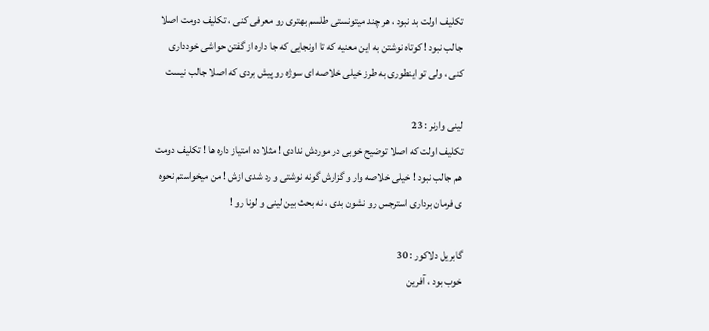تکلیف اولت بد نبود ، هر چند میتونستی طلسم بهتری رو معرفی کنی ، تکلیف دومت اصلا جالب نبود ! کوتاه نوشتن به این معنیه که تا اونجایی که جا داره از گفتن حواشی خودداری کنی ، ولی تو اینطوری به طرز خیلی خلاصه ای سوژه رو پیش بردی که اصلا جالب نیست

لینی وارنر : 23
تکلیف اولت که اصلا توضیح خوبی در موردش ندادی ! مثلا ده امتیاز داره ها ! تکلیف دومت هم جالب نبود ! خیلی خلاصه وار و گزارش گونه نوشتی و رد شدی ازش ! من میخواستم نحوه ی فرمان برداری استرجس رو نشون بدی ، نه بحث بین لینی و لونا رو !

گابریل دلاکور : 30
خوب بود ، آفرین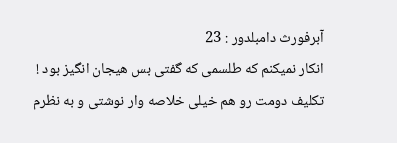آبرفورث دامبلدور : 23
انکار نمیکنم که طلسمی که گفتی بس هیجان انگیز بود ! تکلیف دومت رو هم خیلی خلاصه وار نوشتی و به نظرم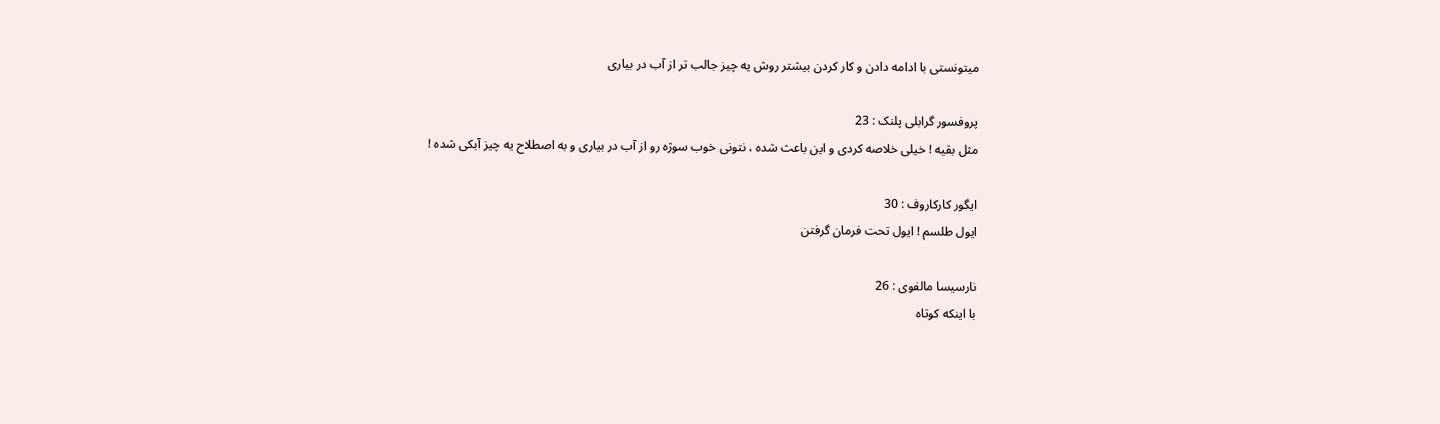میتونستی با ادامه دادن و کار کردن بیشتر روش یه چیز جالب تر از آب در بیاری

پروفسور گرابلی پلنک : 23
مثل بقیه ! خیلی خلاصه کردی و این باعث شده ، نتونی خوب سوژه رو از آب در بیاری و به اصطلاح یه چیز آبکی شده !

ایگور کارکاروف : 30
ایول طلسم ! ایول تحت فرمان گرفتن

نارسیسا مالفوی : 26
با اینکه کوتاه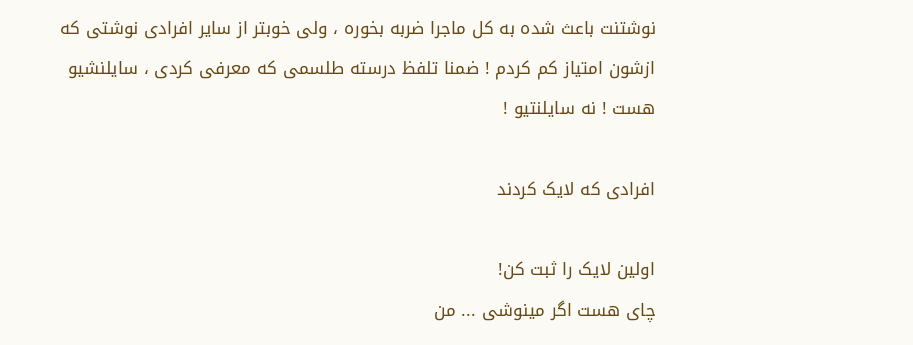نوشتنت باعث شده به کل ماجرا ضربه بخوره ، ولی خوبتر از سایر افرادی نوشتی که ازشون امتیاز کم کردم ! ضمنا تلفظ درسته طلسمی که معرفی کردی ، سایلنشیو هست ! نه سایلنتیو !

افرادی که لایک کردند

اولین لایک را ثبت کن!
چای هست اگر مینوشی ... من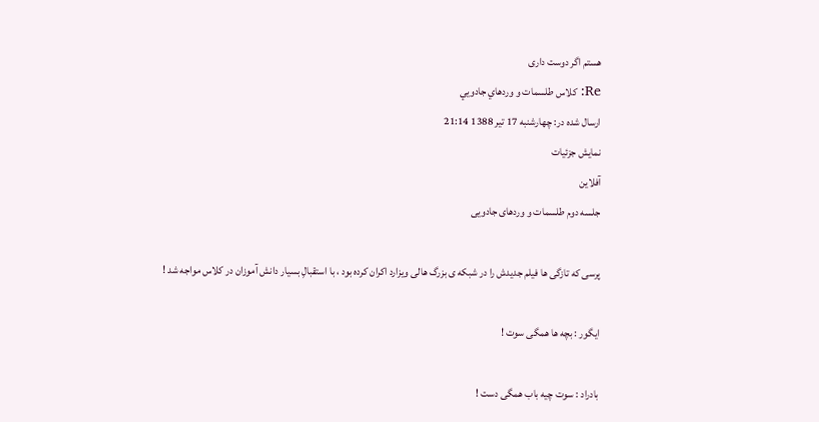هستم اگر دوست داری
Re: كلاس طلسمات و وردهاي جادويي
ارسال شده در: چهارشنبه 17 تیر 1388 21:14
نمایش جزئیات
آفلاین
جلسه دوم طلسمات و وردهای جادویی

پرسی که تازگی ها فیلم جدیدش را در شبکه ی بزرگ هالی ویزارد اکران کرده بود ، با استقبالِ بسیار دانش آموزان در کلاس مواجه شد !

ایگور : بچه ها همگی سوت !

بادراد : سوت چیه باب همگی دست !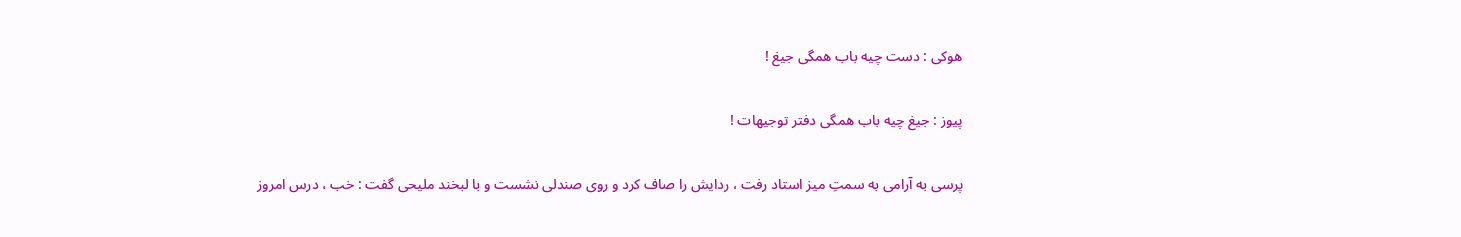هوکی : دست چیه باب همگی جیغ !

پیوز : جیغ چیه باب همگی دفتر توجیهات !

پرسی به آرامی به سمتِ میز استاد رفت ، ردایش را صاف کرد و روی صندلی نشست و با لبخند ملیحی گفت : خب ، درس امروز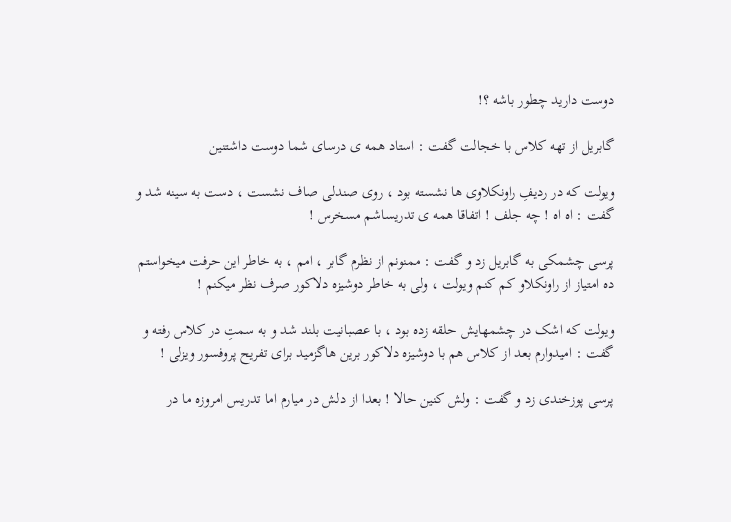دوست دارید چطور باشه ؟!

گابریل از تهه کلاس با خجالت گفت : استاد همه ی درسای شما دوست داشتنین

ویولت که در ردیفِ راونکلاوی ها نشسته بود ، روی صندلی صاف نشست ، دست به سینه شد و گفت : اه اه ! چه جلف ! اتفاقا همه ی تدریساشم مسخرس !

پرسی چشمکی به گابریل زد و گفت : ممنونم از نظرم گابر ، امم ، به خاطر این حرفت میخواستم ده امتیاز از راونکلاو کم کنم ویولت ، ولی به خاطر دوشیزه دلاکور صرف نظر میکنم !

ویولت که اشک در چشمهایش حلقه زده بود ، با عصبانیت بلند شد و به سمتِ در کلاس رفته و گفت : امیدوارم بعد از کلاس هم با دوشیزه دلاکور برین هاگزمید برای تفریح پروفسور ویزلی !

پرسی پوزخندی زد و گفت : ولش کنین حالا ! بعدا از دلش در میارم اما تدریس امروزه ما در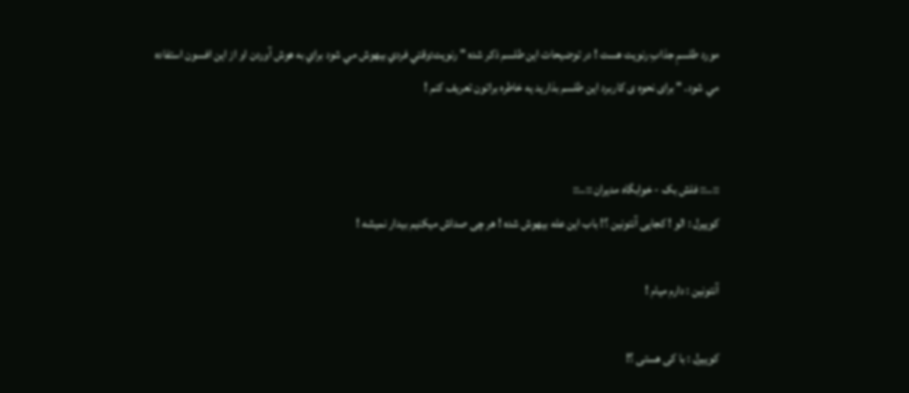مورد طلسمِ جذابِ رنویت هست ! در توضیحات این طلسم ذکر شده " رنويت:وقتي فردي بيهوش مي شود براي به هوش آوردن او از اين افسون استفاده مي شود. " برای نحوه ی کاربرد این طلسم بذارید یه خاطره براتون تعریف کنم !


::..:: فلش بک - خوابگاه مدیران ::..::
کوییرل : الو ! کجایی آنتونین ؟! باب این عله بیهوش شده ! هر چی صداش میکنیم بیدار نمیشه !

آنتونین : دارم میام !

کوییرل : با کی هستی ؟!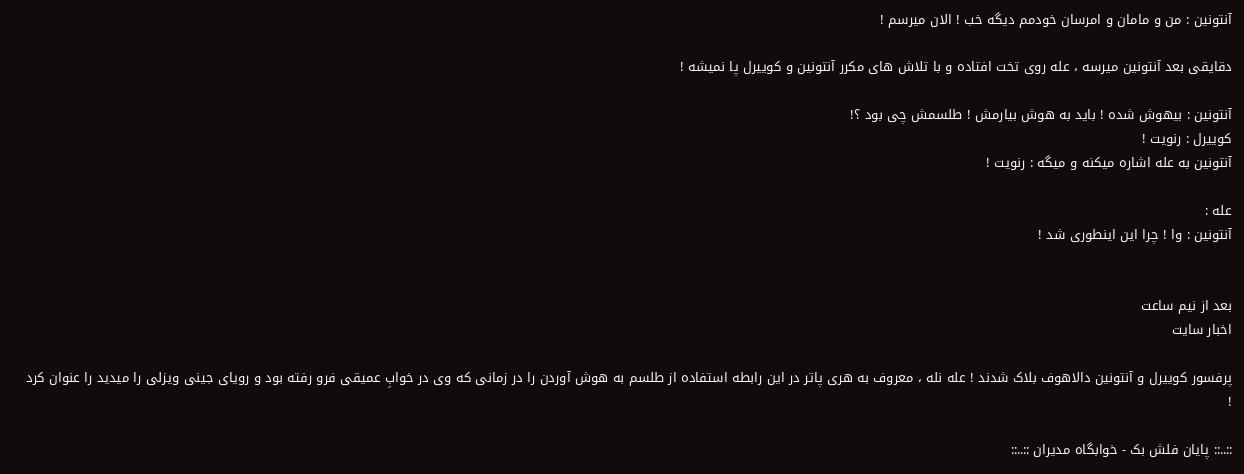آنتونین : من و مامان و امرسان خودمم دیگه خب ! الان میرسم !

دقایقی بعد آنتونین میرسه ، عله روی تخت افتاده و با تلاش های مکرر آنتونین و کوییرل پا نمیشه !

آنتونین : بیهوش شده ! باید به هوش بیارمش ! طلسمش چی بود ؟!
کوییرل : رنویت !
آنتونین به عله اشاره میکنه و میگه : رنویت !

عله :
آنتونین : وا ! چرا این اینطوری شد !


بعد از نیم ساعت
اخبار سایت

پرفسور کوییرل و آنتونین دالاهوف بلاک شدند ! عله نله ، معروف به هری پاتر در این رابطه استفاده از طلسم به هوش آوردن را در زمانی که وی در خوابِ عمیقی فرو رفته بود و رویای جینی ویزلی را میدید را عنوان کرد !

::..:: پایان فلش بک - خوابگاه مدیران ::..::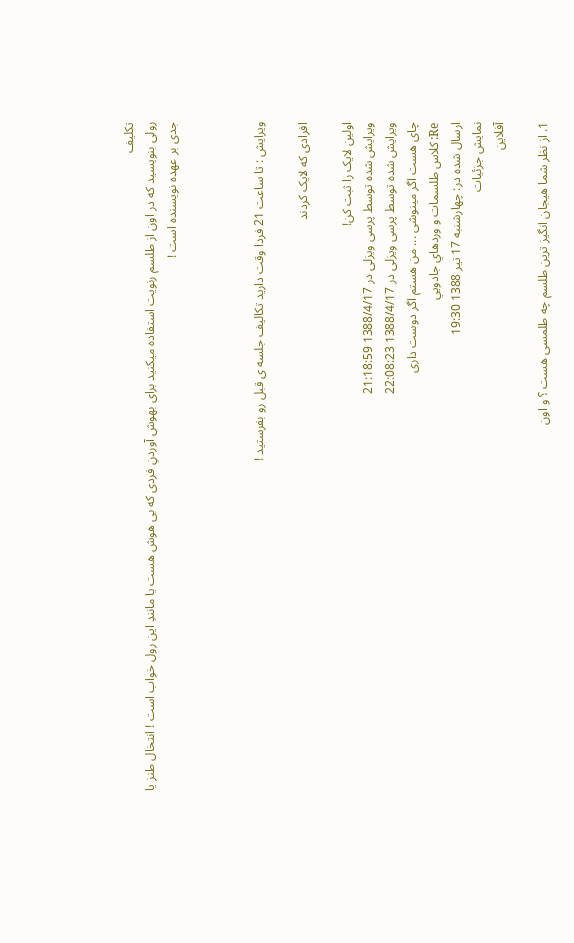تکلیف
رولی بنویسید که در اون از طلسم رنویت استفاده میکنید برای بهوش آوردنِ فردی که بی هوش هست یا مانندِ این رول خواب است ! انتخال طنز یا جدی بر عهده نویسنده است !



ویرایش : تا ساعت 21 فردا وقت دارید تکالیف جلسه ی قبل رو بفرستید !

افرادی که لایک کردند

اولین لایک را ثبت کن!
ویرایش شده توسط پرسی ویزلی در 1388/4/17 21:18:59
ویرایش شده توسط پرسی ویزلی در 1388/4/17 22:08:23
چای هست اگر مینوشی ... من هستم اگر دوست داری
Re: كلاس طلسمات و وردهاي جادويي
ارسال شده در: چهارشنبه 17 تیر 1388 19:30
نمایش جزئیات
آفلاین

1. از نظر شما هیجان انگیز ترین طلسم چه طلمسی هست ؟ و اون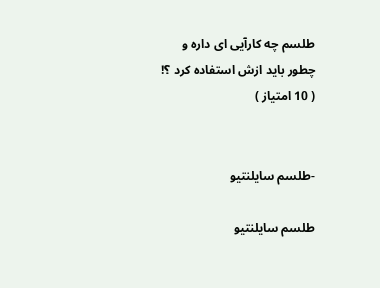طلسم چه کارآیی ای داره و چطور باید ازش استفاده کرد ؟! ( 10 امتیاز )


-طلسم سایلنتیو

طلسم سایلنتیو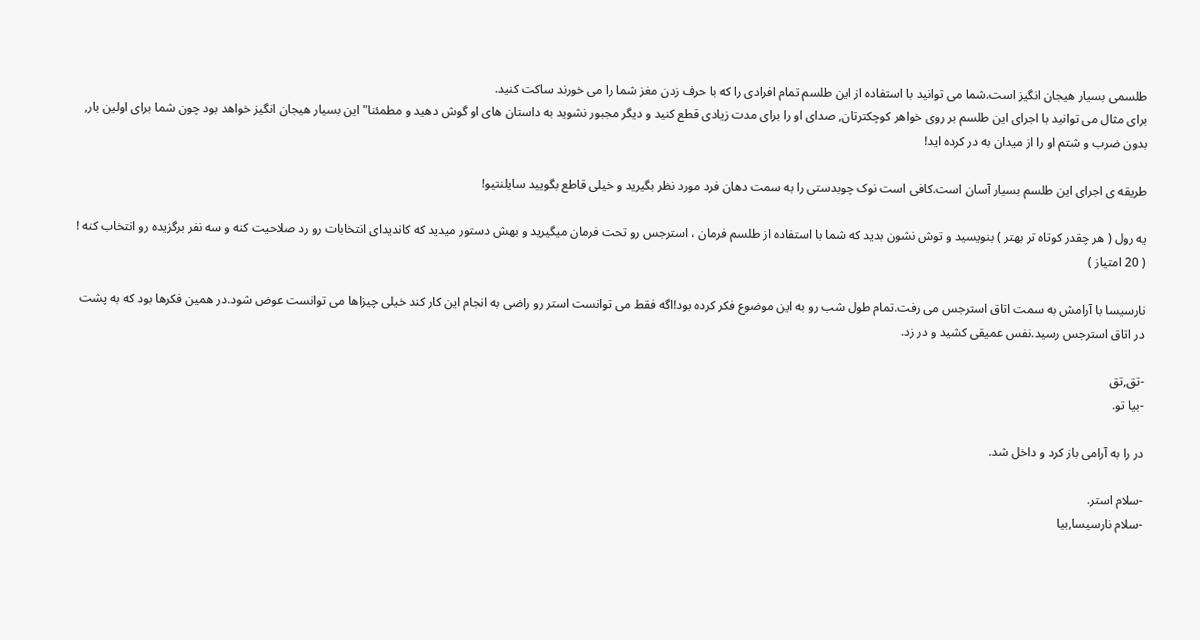طلسمی بسیار هیجان انگیز است.شما می توانید با استفاده از این طلسم تمام افرادی را که با حرف زدن مغز شما را می خورند ساکت کنید.
برای مثال می توانید با اجرای این طلسم بر روی خواهر کوچکترتان, صدای او را برای مدت زیادی قطع کنید و دیگر مجبور نشوید به داستان های او گوش دهید و مطمئنا" این بسیار هیجان انگیز خواهد بود چون شما برای اولین بار, بدون ضرب و شتم او را از میدان به در کرده اید!

طریقه ی اجرای این طلسم بسیار آسان است.کافی است نوک چوبدستی را به سمت دهان فرد مورد نظر بگیرید و خیلی قاطع بگویید سایلنتیو!

یه رول ( هر چقدر کوتاه تر بهتر ) بنویسید و توش نشون بدید که شما با استفاده از طلسم فرمان ، استرجس رو تحت فرمان میگیرید و بهش دستور میدید که کاندیدای انتخابات رو رد صلاحیت کنه و سه نفر برگزیده رو انتخاب کنه ! ( 20 امتیاز )

نارسیسا با آرامش به سمت اتاق استرجس می رفت.تمام طول شب رو به این موضوع فکر کرده بود!اگه فقط می توانست استر رو راضی به انجام این کار کند خیلی چیزاها می توانست عوض شود.در همین فکرها بود که به پشت در اتاق استرجس رسید.نفس عمیقی کشید و در زد.

-تق,تق
-بیا تو.

در را به آرامی باز کرد و داخل شد.

-سلام استر.
-سلام نارسیسا,بیا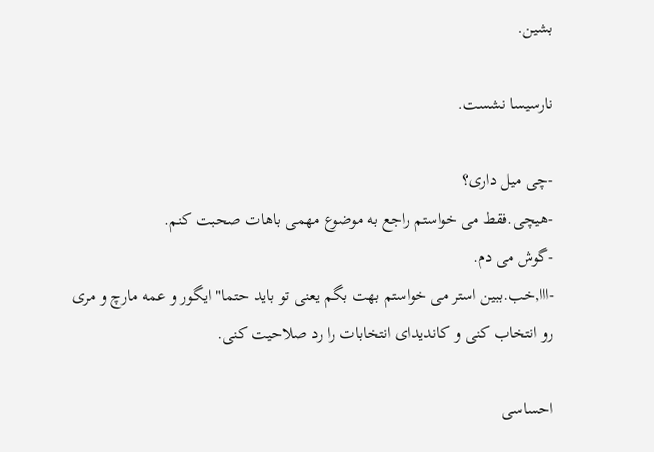بشین.

نارسیسا نشست.

-چی میل داری؟
-هیچی.فقط می خواستم راجع به موضوع مهمی باهات صحبت کنم.
-گوش می دم.
-ااا,خب.ببین استر می خواستم بهت بگم یعنی تو باید حتما" ایگور و عمه مارچ و مری رو انتخاب کنی و کاندیدای انتخابات را رد صلاحیت کنی.

احساسی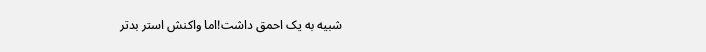شبیه به یک احمق داشت!اما واکنش استر بدتر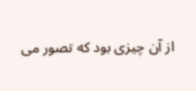از آن چیزی بود که تصور می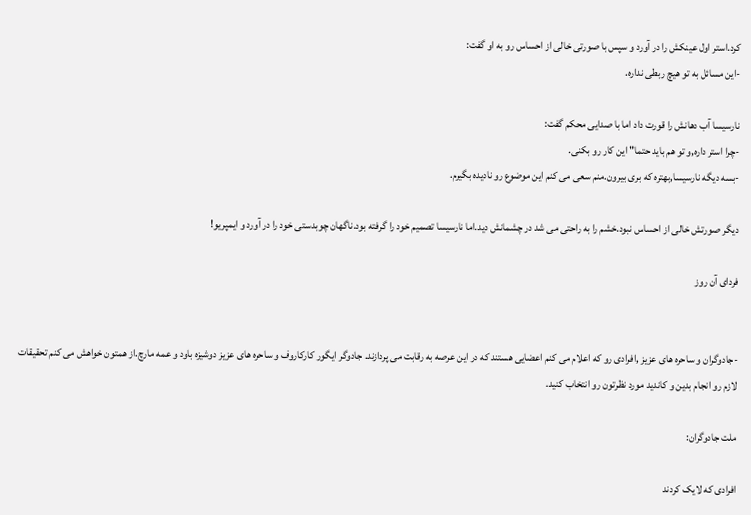کرد.استر اول عینکش را در آورد و سپس با صورتی خالی از احساس رو به او گفت:
-این مسائل به تو هیچ ربطی نداره.

نارسیسا آب دهانش را قورت داد اما با صدایی محکم گفت:
-چرا استر داره,و تو هم باید حتما" این کار رو بکنی.
-بسه دیگه نارسیسا,بهتره که بری بیرون.منم سعی می کنم این موضوع رو نادیده بگیرم.

دیگر صورتش خالی از احساس نبود.خشم را به راحتی می شد در چشمانش دید.اما نارسیسا تصمیم خود را گرفته بود.ناگهان چوبدستی خود را در آورد و ایمپریو!

فردای آن روز


-جادوگران و ساحره های عزیز ,افرادی رو که اعلام می کنم اعضایی هستند که در این عرصه به رقابت می پردازند. جادوگر ایگور کارکاروف و ساحره های عزیز دوشیزه باود و عمه مارچ.از همتون خواهش می کنم تحقیقات لازم رو انجام بدین و کاندید مورد نظرتون رو انتخاب کنید.

ملت جادوگران:

افرادی که لایک کردند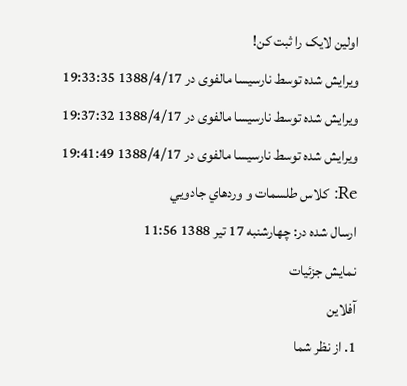اولین لایک را ثبت کن!
ویرایش شده توسط نارسیسا مالفوی در 1388/4/17 19:33:35
ویرایش شده توسط نارسیسا مالفوی در 1388/4/17 19:37:32
ویرایش شده توسط نارسیسا مالفوی در 1388/4/17 19:41:49
Re: كلاس طلسمات و وردهاي جادويي
ارسال شده در: چهارشنبه 17 تیر 1388 11:56
نمایش جزئیات
آفلاین
1. از نظر شما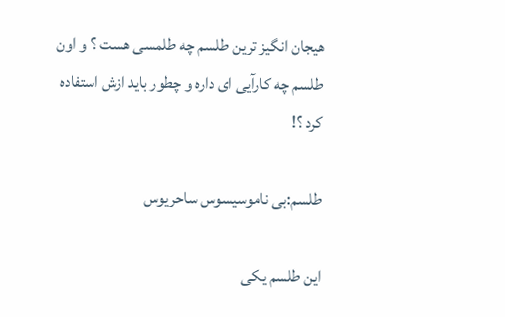هیجان انگیز ترین طلسم چه طلمسی هست ؟ و اون طلسم چه کارآیی ای داره و چطور باید ازش استفاده کرد ؟!

طلسم:بی ناموسیسوس ساحریوس

این طلسم یکی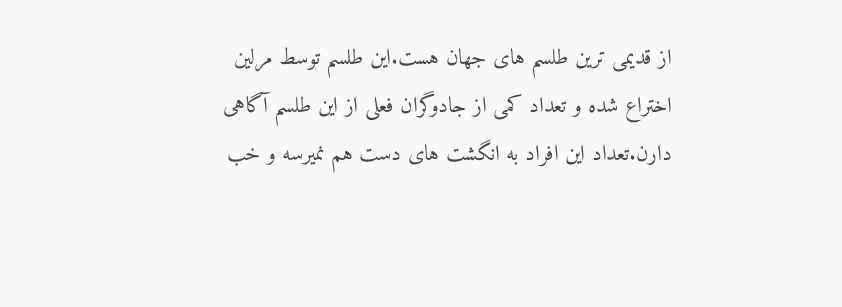از قدیمی ترین طلسم های جهان هست.این طلسم توسط مرلین اختراع شده و تعداد کمی از جادوگران فعلی از این طلسم آگاهی دارن.تعداد این افراد به انگشت های دست هم نمیرسه و خب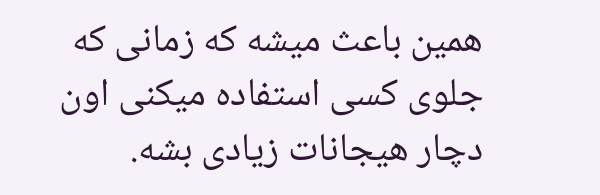همین باعث میشه که زمانی که جلوی کسی استفاده میکنی اون دچار هیجانات زیادی بشه.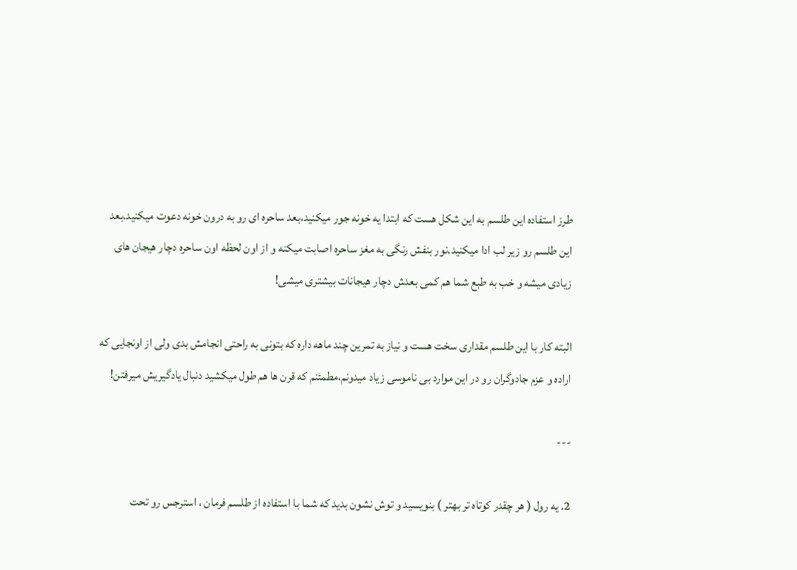طرز استفاده این طلسم به این شکل هست که ابتدا یه خونه جور میکنید،بعد ساحره ای رو به درون خونه دعوت میکنید.بعد این طلسم رو زیر لب ادا میکنید.نور بنفش رنگی به مغز ساحره اصابت میکنه و از اون لحظه اون ساحره دچار هیجان های زیادی میشه و خب به طبع شما هم کمی بعدش دچار هیجانات بیشتری میشی!

البته کار با این طلسم مقداری سخت هست و نیاز به تمرین چند ماهه داره که بتونی به راحتی انجامش بدی ولی از اونجایی که اراده و عزم جادوگران رو در این موارد بی ناموسی زیاد میدونم،مطمئنم که قرن ها هم طول میکشید دنبال یادگیریش میرفتن!

---

2. یه رول ( هر چقدر کوتاه تر بهتر ) بنویسید و توش نشون بدید که شما با استفاده از طلسم فرمان ، استرجس رو تحت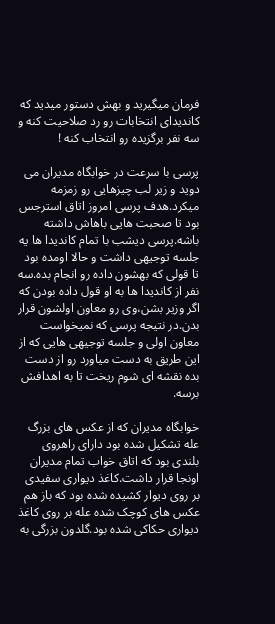فرمان میگیرید و بهش دستور میدید که کاندیدای انتخابات رو رد صلاحیت کنه و سه نفر برگزیده رو انتخاب کنه !

پرسی با سرعت در خوابگاه مدیران می دوید و زیر لب چیزهایی رو زمزمه میکرد.هدف پرسی امروز اتاق استرجس بود تا صحبت هایی باهاش داشته باشه.پرسی دیشب با تمام کاندیدا ها یه جلسه توجیهی داشت و حالا اومده بود تا قولی که بهشون داده رو انجام بده.سه نفر از کاندیدا ها به او قول داده بودن که اگر وزیر بشن،وی رو معاون اولشون قرار بدن.در نتیجه پرسی که نمیخواست معاون اولی و جلسه توجیهی هایی که از این طریق به دست میاورد رو از دست بده نقشه ای شوم ریخت تا به اهدافش برسه.

خوابگاه مدیران که از عکس های بزرگ عله تشکیل شده بود دارای راهروی بلندی بود که اتاق خواب تمام مدیران اونجا قرار داشت.کاغذ دیواری سفیدی بر روی دیوار کشیده شده بود که باز هم عکس های کوچک شده عله بر روی کاغذ دیواری حکاکی شده بود.گلدون بزرگی به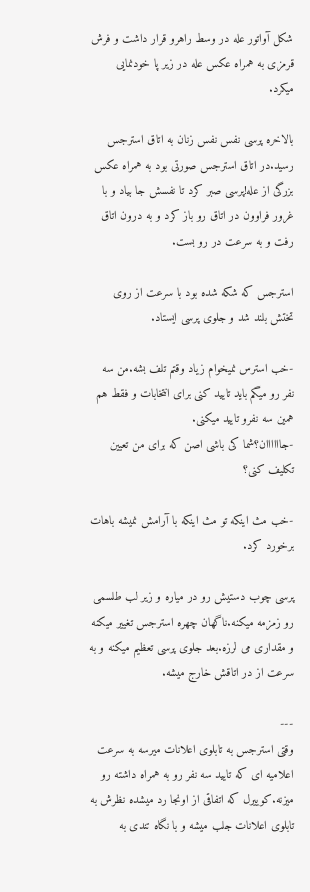شکل آواتور عله در وسط راهرو قرار داشت و فرش قرمزی به همراه عکس عله در زیر پا خودنمایی میکرد.

بالاخره پرسی نفس نفس زنان به اتاق استرجس رسید.در اتاق استرجس صورتی بود به همراه عکس بزرگی از عله!پرسی صبر کرد تا نفسش جا بیاد و با غرور فراوون در اتاق رو باز کرد و به درون اتاق رفت و به سرعت در رو بست.

استرجس که شکه شده بود با سرعت از روی تختش بلند شد و جلوی پرسی ایستاد.

-خب استرس نمیخوام زیاد وقتم تلف بشه.من سه نفر رو میگم باید تایید کنی برای انتخابات و فقط هم همین سه نفرو تایید میکنی.
-جاااااان؟شما کی باشی اصن که برای من تعیین تکلیف کنی؟

-خب مث اینکه تو مث اینکه با آرامش نمیشه باهات برخورد کرد.

پرسی چوب دستیش رو در میاره و زیر لب طلسمی رو زمزمه میکنه.ناگهان چهره استرجس تغییر میکنه و مقداری می لرزه.بعد جلوی پرسی تعظیم میکنه و به سرعت از در اتاقش خارج میشه.

---
وقتی استرجس به تابلوی اعلانات میرسه به سرعت اعلامیه ای که تایید سه نفر رو به همراه داشته رو میزنه.کوییرل که اتفاقی از اونجا رد میشده نظرش به تابلوی اعلانات جلب میشه و با نگاه تندی به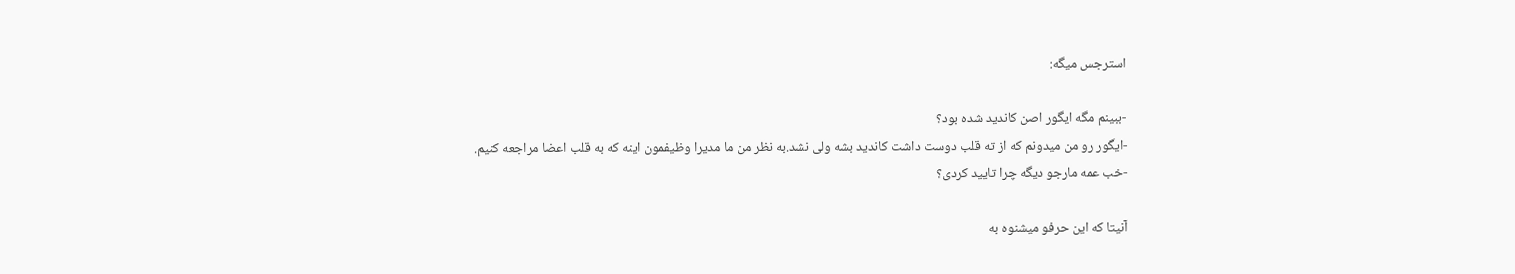استرجس میگه:

-ببینم مگه ایگور اصن کاندید شده بود؟
-ایگور رو من میدونم که از ته قلب دوست داشت کاندید بشه ولی نشد.به نظر من ما مدیرا وظیفمون اینه که به قلب اعضا مراجعه کنیم.
-خب عمه مارجو دیگه چرا تایید کردی؟

آنیتا که این حرفو میشنوه به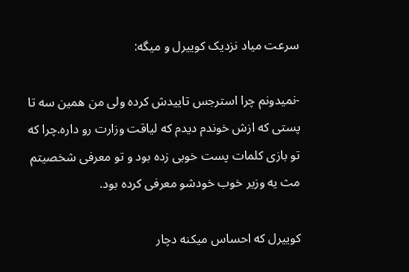سرعت میاد نزدیک کوییرل و میگه:

-نمیدونم چرا استرجس تاییدش کرده ولی من همین سه تا پستی که ازش خوندم دیدم که لیاقت وزارت رو داره.چرا که تو بازی کلمات پست خوبی زده بود و تو معرفی شخصیتم مث یه وزیر خوب خودشو معرفی کرده بود.

کوییرل که احساس میکنه دچار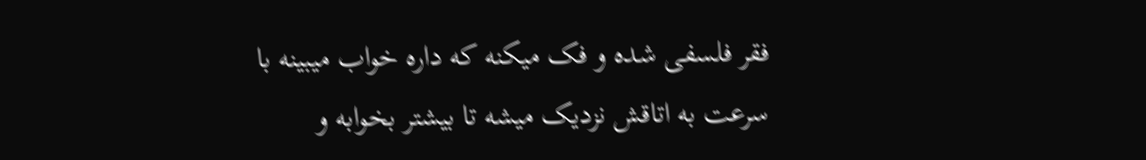فقر فلسفی شده و فک میکنه که داره خواب میبینه با سرعت به اتاقش نزدیک میشه تا بیشتر بخوابه و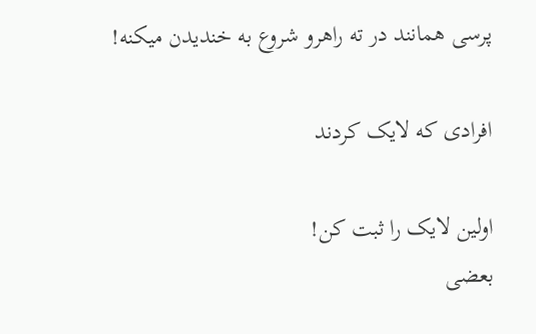پرسی همانند در ته راهرو شروع به خندیدن میکنه!

افرادی که لایک کردند

اولین لایک را ثبت کن!
بعضی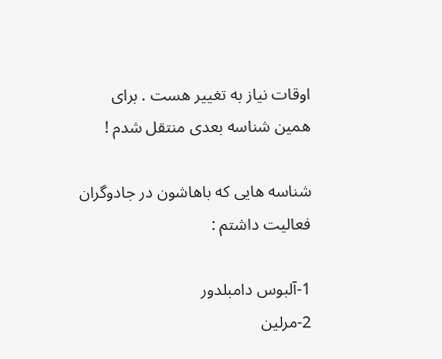اوقات نیاز به تغییر هست . برای همین شناسه بعدی منتقل شدم !

شناسه هایی که باهاشون در جادوگران فعالیت داشتم :

1-آلبوس دامبلدور
2-مرلین